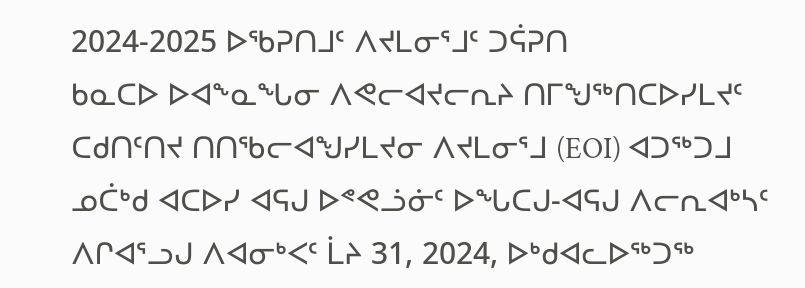2024-2025 ᐅᖃᕈᑎᒧᑦ ᐱᔪᒪᓂᕐᒧᑦ ᑐᕌᕈᑎ
ᑲᓇᑕᐅ ᐅᐊᖕᓇᖓᓂ ᐱᕙᓕᐊᔪᓕᕆᔨ ᑎᒥᖑᖅᑎᑕᐅᓯᒪᔪᑦ ᑕᑯᑎᑦᑎᔪ ᑎᑎᖃᓕᐊᖑᓯᒪᔪᓂ ᐱᔪᒪᓂᕐᒧ (EOI) ᐊᑐᖅᑐᒧ ᓄᑖᒃᑯ ᐊᑕᐅᓯ ᐊᕋᒍ ᐅᕝᕙᓘᓃᑦ ᐅᖓᑕᒍ-ᐊᕋᒍ ᐱᓕᕆᐊᒃᓴᑦ ᐱᒋᐊᕐᓗᒍ ᐱᐊᓂᒃᐸᑦ ᒫᔨ 31, 2024, ᐅᒃᑯᐊᓚᐅᖅᑐᖅ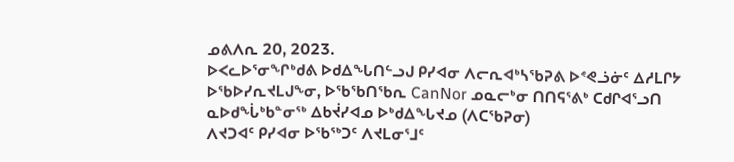ᓄᕕᐱᕆ 20, 2023.
ᐅᐸᓚᐅᕐᓂᖏᒃᑯᕕ ᐅᑯᐃᖓᑎᓪᓗᒍ ᑭᓯᐊᓂ ᐱᓕᕆᐊᒃᓴᖃᕈᕕ ᐅᕝᕙᓘᓃᑦ ᐃᓱᒪᒋᔭ ᐅᖃᐅᓯᕆᔪᒪᒍᖕᓂ, ᐅᖃᖃᑎᖃᕆ CanNor ᓄᓇᓕᒃᓂ ᑎᑎᕋᕐᕕᒃ ᑕᑯᒋᐊᕐᓗᑎ ᓇᐅᑯᖔᒃᑲᓐᓂᖅ ᐃᑲᔫᓯᐊᓄ ᐅᒃᑯᐃᖓᔪᓄ (ᐱᑕᖃᕈᓂ)
ᐱᔪᑐᐊᑦ ᑭᓯᐊᓂ ᐅᖃᖅᑐᑦ ᐱᔪᒪᓂᕐᒧᑦ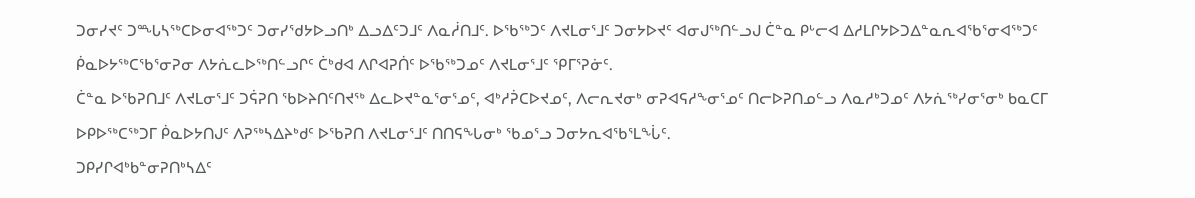ᑐᓂᓯᔪᑦ ᑐᙵᓴᖅᑕᐅᓂᐊᖅᑐᑦ ᑐᓂᓯᖁᔭᐅᓗᑎᒃ ᐃᓗᐃᑦᑐᒧᑦ ᐱᓇᓲᑎᒧᑦ. ᐅᖃᖅᑐᑦ ᐱᔪᒪᓂᕐᒧᑦ ᑐᓂᔭᐅᔪᑦ ᐊᓂᒍᖅᑎᓪᓗᒍ ᑖᓐᓇ ᑭᒡᓕᐊ ᐃᓱᒪᒋᔭᐅᑐᐃᓐᓇᕆᐊᖃᕐᓂᐊᖅᑐᑦ ᑮᓇᐅᔭᖅᑕᖃᕐᓂᕈᓂ ᐱᔭᕇᓚᐅᖅᑎᓪᓗᒋᑦ ᑖᒃᑯᐊ ᐱᒋᐊᕈᑏᑦ ᐅᖃᖅᑐᓄᑦ ᐱᔪᒪᓂᕐᒧᑦ ᕿᒥᕐᕈᓃᑦ.
ᑖᓐᓇ ᐅᖃᕈᑎᒧᑦ ᐱᔪᒪᓂᕐᒧᑦ ᑐᕌᕈᑎ ᖃᐅᔨᑎᑦᑎᔪᖅ ᐃᓚᐅᔪᓐᓇᕐᓂᕐᓄᑦ, ᐊᒃᓱᕉᑕᐅᔪᓄᑦ, ᐱᓕᕆᔪᓂᒃ ᓂᕈᐊᕋᓱᖕᓂᕐᓄᑦ ᑎᓕᐅᕈᑎᓄᓪᓗ ᐱᓇᓱᒃᑐᓄᑦ ᐱᔭᕇᖅᓯᓂᕐᓂᒃ ᑲᓇᑕᒥ ᐅᑭᐅᖅᑕᖅᑐᒥ ᑮᓇᐅᔭᑎᒍᑦ ᐱᕈᖅᓴᐃᔨᒃᑯᑦ ᐅᖃᕈᑎ ᐱᔪᒪᓂᕐᒧᑦ ᑎᑎᕋᖓᓂᒃ ᖃᓄᕐᓗ ᑐᓂᔭᕆᐊᖃᕐᒪᖔᑦ.
ᑐᑭᓯᒋᐊᒃᑲᓐᓂᕈᑎᒃᓴᐃᑦ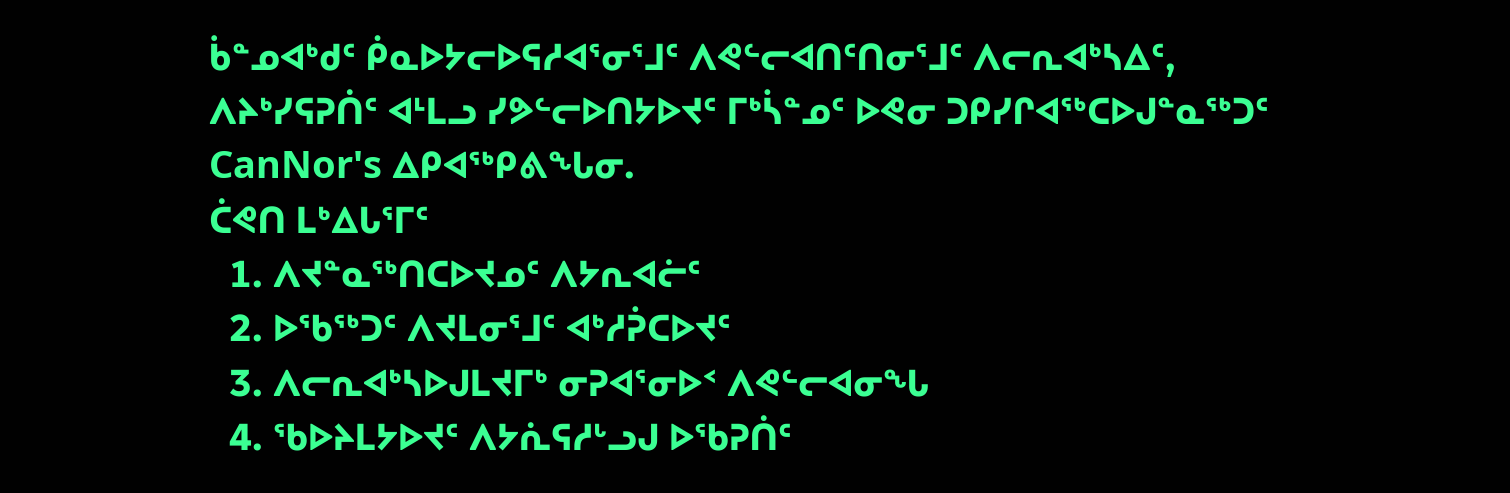ᑳᓐᓄᐊᒃᑯᑦ ᑮᓇᐅᔭᓕᐅᕋᓱᐊᕐᓂᕐᒧᑦ ᐱᕙᓪᓕᐊᑎᑦᑎᓂᕐᒧᑦ ᐱᓕᕆᐊᒃᓴᐃᑦ, ᐱᔨᒃᓯᕋᕈᑏᑦ ᐊᒻᒪᓗ ᓯᕗᓪᓕᐅᑎᔭᐅᔪᑦ ᒥᒃᓵᓐᓄᑦ ᐅᕙᓂ ᑐᑭᓯᒋᐊᖅᑕᐅᒍᓐᓇᖅᑐᑦ CanNor's ᐃᑭᐊᖅᑭᕕᖓᓂ.
ᑖᕙᑎ ᒪᒃᐃᒐᕐᒥᑦ
  1. ᐱᔪᓐᓇᖅᑎᑕᐅᔪᓄᑦ ᐱᔭᕆᐊᓖᑦ
  2. ᐅᖃᖅᑐᑦ ᐱᔪᒪᓂᕐᒧᑦ ᐊᒃᓱᕉᑕᐅᔪᑦ
  3. ᐱᓕᕆᐊᒃᓴᐅᒍᒪᔪᒥᒃ ᓂᕈᐊᕐᓂᐅᑉ ᐱᕙᓪᓕᐊᓂᖓ
  4. ᖃᐅᔨᒪᔭᐅᔪᑦ ᐱᔭᕇᕋᓱᒡᓗᒍ ᐅᖃᕈᑏᑦ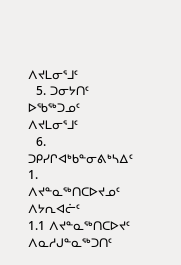ᐱᔪᒪᓂᕐᒧᑦ
  5. ᑐᓂᔭᑎᑦ ᐅᖃᖅᑐᓄᑦ ᐱᔪᒪᓂᕐᒧᑦ
  6. ᑐᑭᓯᒋᐊᒃᑲᓐᓂᕕᒃᓴᐃᑦ
1. ᐱᔪᓐᓇᖅᑎᑕᐅᔪᓄᑦ ᐱᔭᕆᐊᓖᑦ
1.1 ᐱᔪᓐᓇᖅᑎᑕᐅᔪᑦ
ᐱᓇᓱᒍᓐᓇᖅᑐᑎᑦ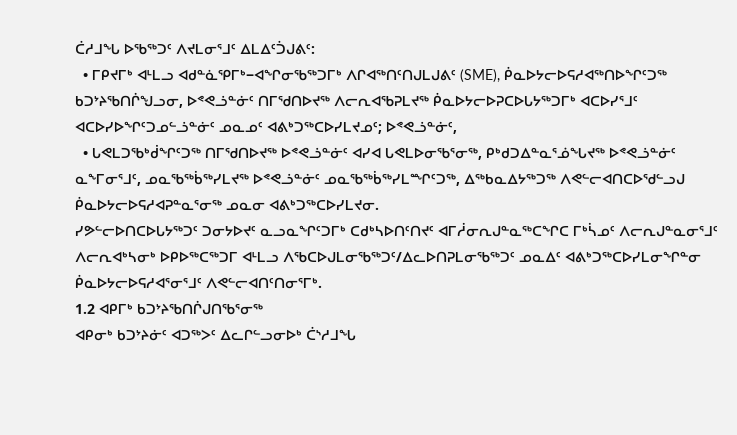ᑖᓱᒧᖓ ᐅᖃᖅᑐᑦ ᐱᔪᒪᓂᕐᒧᑦ ᐃᒪᐃᑦᑑᒍᕕᑦ:
  • ᒥᑭᔪᒥᒃ ᐊᒻᒪᓗ ᐊᑯᓐᓈᕿᒥᒃ−ᐊᖏᓂᖃᖅᑐᒥᒃ ᐱᒋᐊᖅᑎᑦᑎᒍᒪᒍᕕᑦ (SME), ᑮᓇᐅᔭᓕᐅᕋᓱᐊᖅᑎᐅᖏᑦᑐᖅ ᑲᑐᔾᔨᖃᑎᒌᖑᓗᓂ, ᐅᕝᕙᓘᓐᓃᑦ ᑎᒥᖁᑎᐅᔪᖅ ᐱᓕᕆᐊᖃᕈᒪᔪᖅ ᑮᓇᐅᔭᓕᐅᕈᑕᐅᒐᔭᖅᑐᒥᒃ ᐊᑕᐅᓯᕐᒧᑦ ᐊᑕᐅᓯᐅᖏᑦᑐᓄᓪᓘᓐᓃᑦ ᓄᓇᓄᑦ ᐊᕕᒃᑐᖅᑕᐅᓯᒪᔪᓄᑦ; ᐅᕝᕙᓘᓐᓃᑦ,
  • ᒐᕙᒪᑐᖃᒃᑰᖏᑦᑐᖅ ᑎᒥᖁᑎᐅᔪᖅ ᐅᕝᕙᓘᓐᓃᑦ ᐊᓯᐊ ᒐᕙᒪᐅᓂᖃᕐᓂᖅ, ᑭᒃᑯᑐᐃᓐᓇᕐᓅᖓᔪᖅ ᐅᕝᕙᓘᓐᓃᑦ ᓇᖕᒥᓂᕐᒧᑦ, ᓄᓇᖃᖅᑳᖅᓯᒪᔪᖅ ᐅᕝᕙᓘᓐᓃᑦ ᓄᓇᖃᖅᑳᖅᓯᒪᙱᑦᑐᖅ, ᐃᖅᑲᓇᐃᔭᖅᑐᖅ ᐱᕙᓪᓕᐊᑎᑕᐅᖁᓪᓗᒍ ᑮᓇᐅᔭᓕᐅᕋᓱᐊᕈᓐᓇᕐᓂᖅ ᓄᓇᓂ ᐊᕕᒃᑐᖅᑕᐅᓯᒪᔪᓂ.
ᓯᕗᓪᓕᐅᑎᑕᐅᒐᔭᖅᑐᑦ ᑐᓂᔭᐅᔪᑦ ᓇᓗᓇᖏᑦᑐᒥᒃ ᑕᑯᒃᓴᐅᑎᑦᑎᔪᑦ ᐊᒥᓲᓂᕆᒍᓐᓇᖅᑕᖏᑕ ᒥᒃᓵᓄᑦ ᐱᓕᕆᒍᓐᓇᓂᕐᒧᑦ ᐱᓕᕆᐊᒃᓴᓂᒃ ᐅᑭᐅᖅᑕᖅᑐᒥ ᐊᒻᒪᓗ ᐱᖃᑕᐅᒍᒪᓂᖃᖅᑐᑦ/ᐃᓚᐅᑎᕈᒪᓂᖃᖅᑐᑦ ᓄᓇᐃᑦ ᐊᕕᒃᑐᖅᑕᐅᓯᒪᓂᖏᓐᓂ ᑮᓇᐅᔭᓕᐅᕋᓱᐊᕐᓂᕐᒧᑦ ᐱᕙᓪᓕᐊᑎᑦᑎᓂᕐᒥᒃ.
1.2 ᐊᑭᒥᒃ ᑲᑐᔾᔨᖃᑎᒌᒍᑎᖃᕐᓂᖅ
ᐊᑭᓂᒃ ᑲᑐᔾᔨᓃᑦ ᐊᑐᖅᐳᑦ ᐃᓚᒋᓪᓗᓂᐅᒃ ᑖᔅᓱᒧᖓ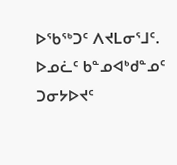ᐅᖃᖅᑐᑦ ᐱᔪᒪᓂᕐᒧᑦ. ᐅᓄᓛᑦ ᑲᓐᓄᐊᒃᑯᓐᓄᑦ ᑐᓂᔭᐅᔪᑦ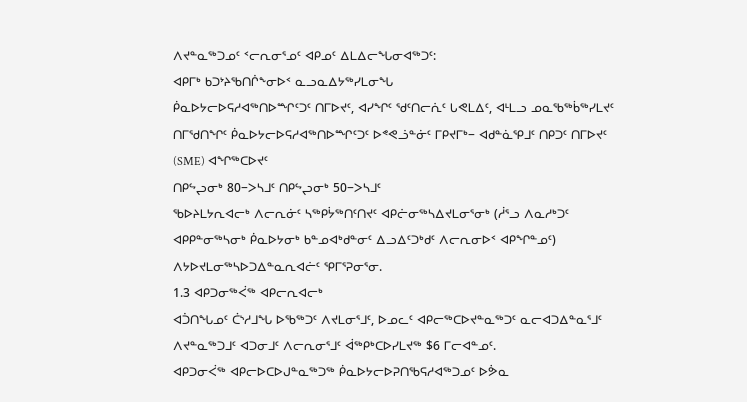ᐱᔪᓐᓇᖅᑐᓄᑦ ᑉᓕᕆᓂᕐᓄᑦ ᐊᑭᓄᑦ ᐃᒪᐃᓕᖓᓂᐊᖅᑐᑦ:
ᐊᑭᒥᒃ ᑲᑐᔾᔨᖃᑎᒌᖕᓂᐅᑉ ᓇᓗᓇᐃᔭᖅᓯᒪᓂᖓ
ᑮᓇᐅᔭᓕᐅᕋᓱᐊᖅᑎᐅᙱᑦᑐᑦ ᑎᒥᐅᔪᑦ, ᐊᓯᖏᑦ ᖁᑦᑎᓕᕇᑦ ᒐᕙᒪᐃᑦ, ᐊᒻᒪᓗ ᓄᓇᖃᖅᑳᖅᓯᒪᔪᑦ ᑎᒥᖁᑎᖏᑦ ᑮᓇᐅᔭᓕᐅᕋᓱᐊᖅᑎᐅᙱᑦᑐᑦ ᐅᕝᕙᓘᓐᓃᑦ ᒥᑭᔪᒥᒃ− ᐊᑯᓐᓈᕿᒧᑦ ᑎᑭᑐᑦ ᑎᒥᐅᔪᑦ (SME) ᐊᖏᖅᑕᐅᔪᑦ
ᑎᑭᖦᖢᓂᒃ 80−ᐳᓴᒧᑦ ᑎᑭᖦᖢᓂᒃ 50−ᐳᓴᒧᑦ
ᖃᐅᔨᒪᔭᕆᐊᓕᒃ ᐱᓕᕆᓃᑦ ᓴᖅᑭᔮᖅᑎᑦᑎᔪᑦ ᐊᑭᓖᓂᖅᓴᐃᔪᒪᓂᕐᓂᒃ (ᓲᕐᓗ ᐱᓇᓱᒃᑐᑦ ᐊᑭᑭᓐᓂᖅᓴᓂᒃ ᑮᓇᐅᔭᓂᒃ ᑲᓐᓄᐊᒃᑯᓐᓂᑦ ᐃᓗᐃᑦᑐᒃᑯᑦ ᐱᓕᕆᓂᐅᑉ ᐊᑭᖏᓐᓄᑦ) ᐱᔭᐅᔪᒪᓂᖅᓴᐅᑐᐃᓐᓇᕆᐊᓖᑦ ᕿᒥᕐᕈᓂᕐᓂ.
1.3 ᐊᑭᑐᓂᖅᐹᖅ ᐊᑭᓕᕆᐊᓕᒃ
ᐊᑑᑎᖓᓄᑦ ᑖᔅᓱᒧᖓ ᐅᖃᖅᑐᑦ ᐱᔪᒪᓂᕐᒧᑦ, ᐅᓄᓚᑦ ᐊᑭᓕᖅᑕᐅᔪᓐᓇᖅᑐᑦ ᓇᓕᐊᑐᐃᓐᓇᕐᒧᑦ ᐱᔪᓐᓇᖅᑐᒧᑦ ᐊᑐᓂᒧᑦ ᐱᓕᕆᓂᕐᒧᑦ ᐋᖅᑭᒃᑕᐅᓯᒪᔪᖅ $6 ᒥᓕᐊᓐᓄᑦ.
ᐊᑭᑐᓂᐹᖅ ᐊᑭᓕᐅᑕᐅᒍᓐᓇᖅᑐᖅ ᑮᓇᐅᔭᓕᐅᕈᑎᖃᕋᓱᐊᖅᑐᓄᑦ ᐅᕘᓇ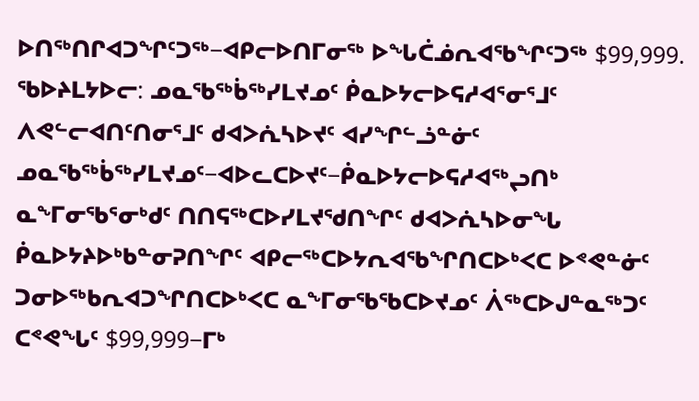ᐅᑎᖅᑎᒋᐊᑐᖏᑦᑐᖅ−ᐊᑭᓕᐅᑎᒥᓂᖅ ᐅᖓᑖᓅᕆᐊᖃᖏᑦᑐᖅ $99,999.
ᖃᐅᔨᒪᔭᐅᓕ: ᓄᓇᖃᖅᑳᖅᓯᒪᔪᓄᑦ ᑮᓇᐅᔭᓕᐅᕋᓱᐊᕐᓂᕐᒧᑦ ᐱᕙᓪᓕᐊᑎᑦᑎᓂᕐᒧᑦ ᑯᐊᐳᕇᓴᐅᔪᑦ ᐊᓯᖏᓪᓘᓐᓃᑦ ᓄᓇᖃᖅᑳᖅᓯᒪᔪᓄᑦ−ᐊᐅᓚᑕᐅᔪᑦ−ᑮᓇᐅᔭᓕᐅᕋᓱᐊᖅᖢᑎᒃ ᓇᖕᒥᓂᖃᕐᓂᒃᑯᑦ ᑎᑎᕋᖅᑕᐅᓯᒪᔪᖁᑎᖏᑦ ᑯᐊᐳᕇᓴᐅᓂᖓ ᑮᓇᐅᔭᔨᐅᒃᑲᓐᓂᕈᑎᖏᑦ ᐊᑭᓕᖅᑕᐅᔭᕆᐊᖃᖏᑎᑕᐅᒃᐸᑕ ᐅᕝᕙᓐᓃᑦ ᑐᓂᐅᖅᑲᕆᐊᑐᖏᑎᑕᐅᒃᐸᑕ ᓇᖕᒥᓂᖃᖃᑕᐅᔪᓄᑦ ᐲᖅᑕᐅᒍᓐᓇᖅᑐᑦ ᑕᕝᕙᖓᑦ $99,999−ᒥᒃ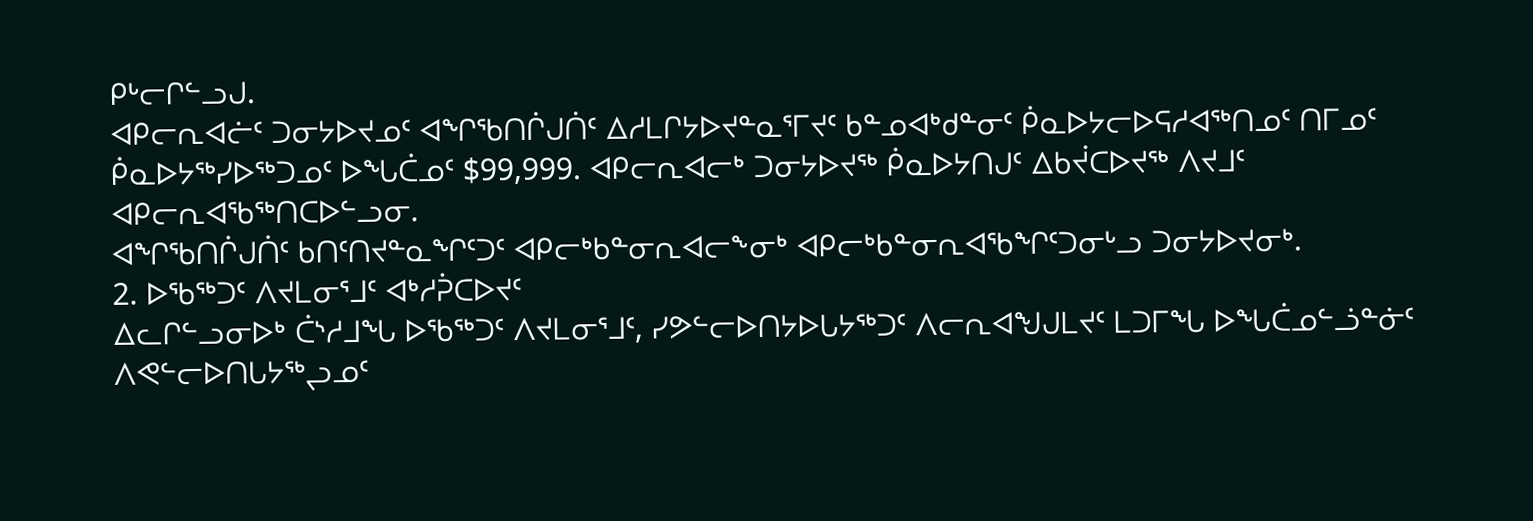ᑭᒡᓕᒋᓪᓗᒍ.
ᐊᑭᓕᕆᐊᓖᑦ ᑐᓂᔭᐅᔪᓄᑦ ᐊᖏᖃᑎᒌᒍᑏᑦ ᐃᓱᒪᒋᔭᐅᔪᓐᓇᕐᒥᔪᑦ ᑲᓐᓄᐊᒃᑯᓐᓂᑦ ᑮᓇᐅᔭᓕᐅᕋᓱᐊᖅᑎᓄᑦ ᑎᒥᓄᑦ ᑮᓇᐅᔭᖅᓯᐅᖅᑐᓄᑦ ᐅᖓᑖᓄᑦ $99,999. ᐊᑭᓕᕆᐊᓕᒃ ᑐᓂᔭᐅᔪᖅ ᑮᓇᐅᔭᑎᒍᑦ ᐃᑲᔫᑕᐅᔪᖅ ᐱᔪᒧᑦ ᐊᑭᓕᕆᐊᖃᖅᑎᑕᐅᓪᓗᓂ.
ᐊᖏᖃᑎᒌᒍᑏᑦ ᑲᑎᑦᑎᔪᓐᓇᖏᑦᑐᑦ ᐊᑭᓕᒃᑲᓐᓂᕆᐊᓕᖕᓂᒃ ᐊᑭᓕᒃᑲᓐᓂᕆᐊᖃᖏᑦᑐᓂᒡᓗ ᑐᓂᔭᐅᔪᓂᒃ.
2. ᐅᖃᖅᑐᑦ ᐱᔪᒪᓂᕐᒧᑦ ᐊᒃᓱᕉᑕᐅᔪᑦ
ᐃᓚᒋᓪᓗᓂᐅᒃ ᑖᔅᓱᒧᖓ ᐅᖃᖅᑐᑦ ᐱᔪᒪᓂᕐᒧᑦ, ᓯᕗᓪᓕᐅᑎᔭᐅᒐᔭᖅᑐᑦ ᐱᓕᕆᐊᖑᒍᒪᔪᑦ ᒪᑐᒥᖓ ᐅᖓᑖᓄᓪᓘᓐᓃᑦ ᐱᕙᓪᓕᐅᑎᒐᔭᖅᖢᓄᑦ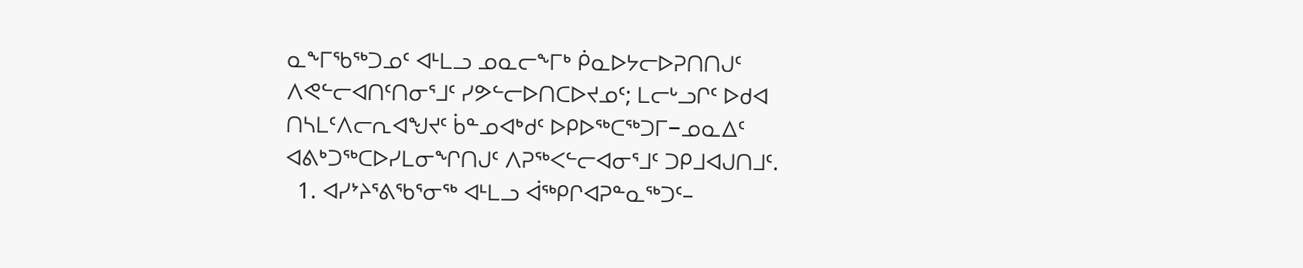ᓇᖕᒥᖃᖅᑐᓄᑦ ᐊᒻᒪᓗ ᓄᓇᓕᖕᒥᒃ ᑮᓇᐅᔭᓕᐅᕈᑎᑎᒍᑦ ᐱᕙᓪᓕᐊᑎᑦᑎᓂᕐᒧᑦ ᓯᕗᓪᓕᐅᑎᑕᐅᔪᓄᑦ; ᒪᓕᒡᓗᒋᑦ ᐅᑯᐊ ᑎᓴᒪᑦᐱᓕᕆᐊᖑᔪᑦ ᑳᓐᓄᐊᒃᑯᑦ ᐅᑭᐅᖅᑕᖅᑐᒥ−ᓄᓇᐃᑦ ᐊᕕᒃᑐᖅᑕᐅᓯᒪᓂᖏᑎᒍᑦ ᐱᕈᖅᐸᓪᓕᐊᓂᕐᒧᑦ ᑐᑭᒧᐊᒍᑎᒧᑦ.
  1. ᐊᓯᔾᔨᕐᕕᖃᕐᓂᖅ ᐊᒻᒪᓗ ᐋᖅᑭᒋᐊᕈᓐᓇᖅᑐᑦ–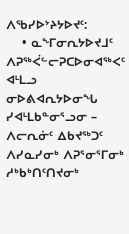ᐱᖃᓯᐅᔾᔨᔭᐅᔪᑦ:
    • ᓇᖕᒥᓂᕆᔭᐅᔪᒧᑦ ᐱᕈᖅᐹᓪᓕᕈᑕᐅᓂᐊᖅᐸᑦ ᐊᒻᒪᓗ ᓂᐅᕕᐊᕆᔭᐅᓂᖓ ᓯᐊᒻᒪᑲᓐᓂᕐᓗᓂ – ᐱᓕᕆᓃᑦ ᐃᑲᔪᖅᑐᑦ ᐱᓯᓇᓯᓂᒃ ᐱᕈᕐᓂᕐᒥᓂᒃ ᓱᒃᑲᒃᑎᑦᑎᔪᓂᒃ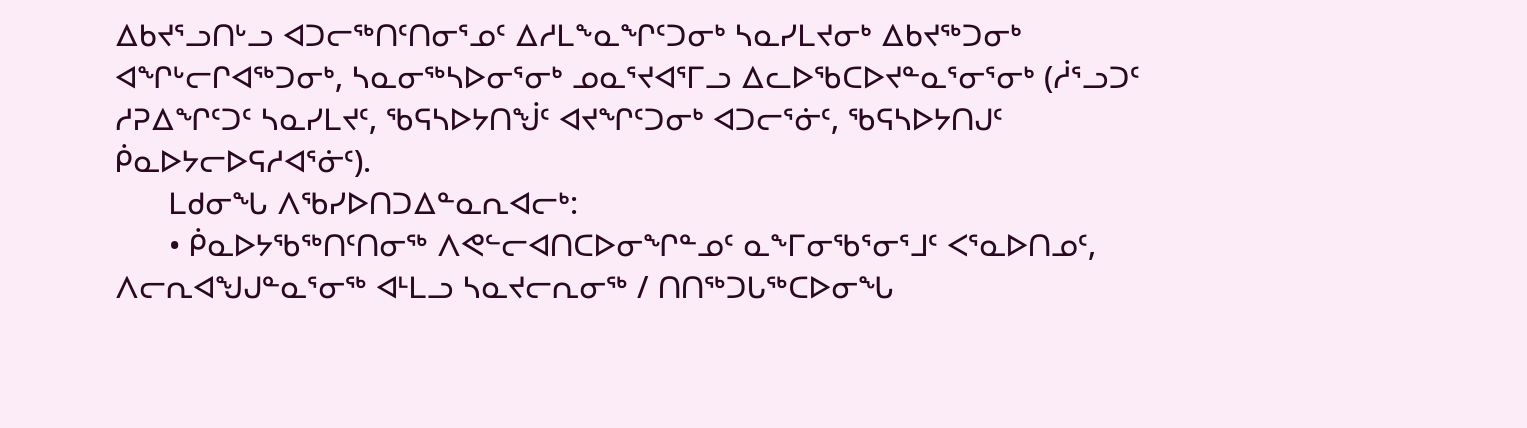ᐃᑲᔪᕐᓗᑎᒡᓗ ᐊᑐᓕᖅᑎᑦᑎᓂᕐᓄᑦ ᐃᓱᒪᖕᓇᖏᑦᑐᓂᒃ ᓴᓇᓯᒪᔪᓂᒃ ᐃᑲᔪᖅᑐᓂᒃ ᐊᖏᒡᓕᒋᐊᖅᑐᓂᒃ, ᓴᓇᓂᖅᓴᐅᓂᕐᓂᒃ ᓄᓇᕐᔪᐊᕐᒥᓗ ᐃᓚᐅᖃᑕᐅᔪᓐᓇᕐᓂᕐᓂᒃ (ᓲᕐᓗᑐᑦ ᓱᕈᐃᖏᑦᑐᑦ ᓴᓇᓯᒪᔪᑦ, ᖃᕋᓴᐅᔭᑎᖒᑦ ᐊᔪᖏᑦᑐᓂᒃ ᐊᑐᓕᕐᓃᑦ, ᖃᕋᓴᐅᔭᑎᒍᑦ ᑮᓇᐅᔭᓕᐅᕋᓱᐊᕐᓃᑦ).
      ᒪᑯᓂᖓ ᐱᖃᓯᐅᑎᑐᐃᓐᓇᕆᐊᓕᒃ:
      • ᑮᓇᐅᔭᖃᖅᑎᑦᑎᓂᖅ ᐱᕙᓪᓕᐊᑎᑕᐅᓂᖏᓐᓄᑦ ᓇᖕᒥᓂᖃᕐᓂᕐᒧᑦ ᐸᕐᓇᐅᑎᓄᑦ, ᐱᓕᕆᐊᖑᒍᓐᓇᕐᓂᖅ ᐊᒻᒪᓗ ᓴᓇᔪᓕᕆᓂᖅ / ᑎᑎᖅᑐᒐᖅᑕᐅᓂᖓ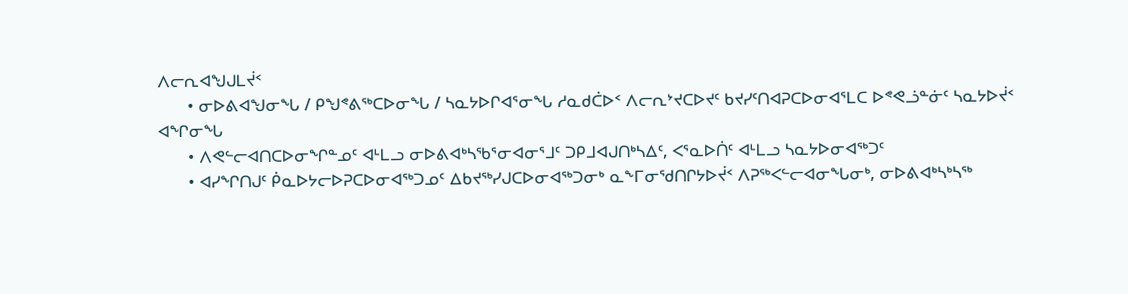ᐱᓕᕆᐊᖑᒍᒪᔫᑉ
      • ᓂᐅᕕᐊᖑᓂᖓ / ᑭᖑᕝᕕᖅᑕᐅᓂᖓ / ᓴᓇᔭᐅᒋᐊᕐᓂᖓ ᓱᓇᑯᑖᐅᑉ ᐱᓕᕆᔾᔪᑕᐅᔪᑦ ᑲᔪᓯᑦᑎᐊᕈᑕᐅᓂᐊᕐᒪᑕ ᐅᕝᕙᓘᓐᓃᑦ ᓴᓇᔭᐅᔫᑉ ᐊᖏᓂᖓ
      • ᐱᕙᓪᓕᐊᑎᑕᐅᓂᖏᓐᓄᑦ ᐊᒻᒪᓗ ᓂᐅᕕᐊᒃᓴᖃᕐᓂᐊᓂᕐᒧᑦ ᑐᑭᒧᐊᒍᑎᒃᓴᐃᑦ, ᐸᕐᓇᐅᑏᑦ ᐊᒻᒪᓗ ᓴᓇᔭᐅᓂᐊᖅᑐᑦ
      • ᐊᓯᖏᑎᒍᑦ ᑮᓇᐅᔭᓕᐅᕈᑕᐅᓂᐊᖅᑐᓄᑦ ᐃᑲᔪᖅᓯᒍᑕᐅᓂᐊᖅᑐᓂᒃ ᓇᖕᒥᓂᖁᑎᒋᔭᐅᔫᑉ ᐱᕈᖅᐸᓪᓕᐊᓂᖓᓂᒃ, ᓂᐅᕕᐊᒃᓴᒃᓴᖅ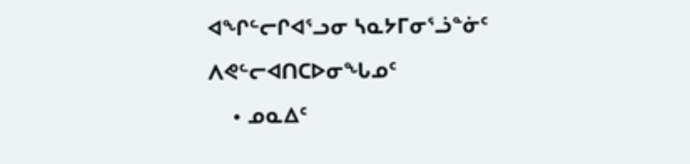ᐊᖏᓪᓕᒋᐊᕐᓗᓂ ᓴᓇᔭᒥᓂᕐᓘᓐᓃᑦ ᐱᕙᓪᓕᐊᑎᑕᐅᓂᖓᓄᑦ
    • ᓄᓇᐃᑦ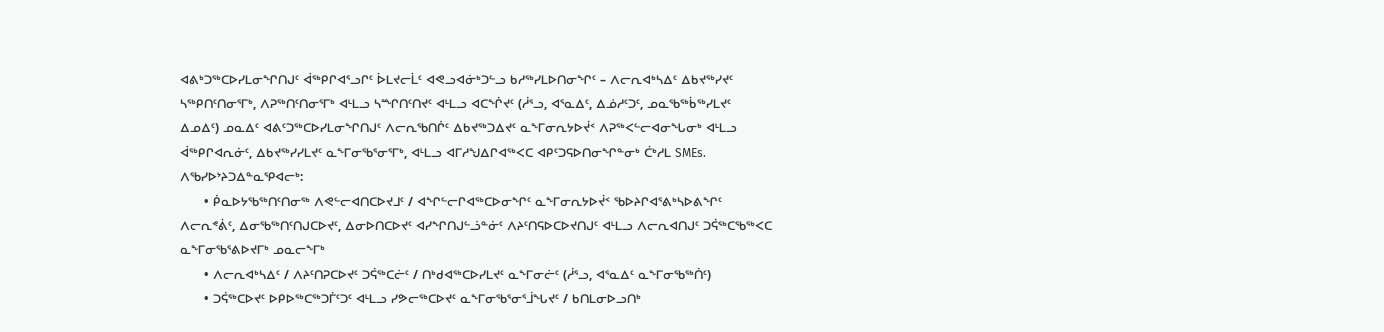ᐊᕕᒃᑐᖅᑕᐅᓯᒪᓂᖏᑎᒍᑦ ᐋᖅᑭᒋᐊᕐᓗᒋᑦ ᐆᒪᔪᓕᒫᑦ ᐊᕙᓗᐊᓃᒃᑐᓪᓗ ᑲᓱᖅᓯᒪᐅᑎᓂᖏᑦ – ᐱᓕᕆᐊᒃᓴᐃᑦ ᐃᑲᔪᖅᓯᔪᑦ ᓴᖅᑭᑎᑦᑎᓂᕐᒥᒃ, ᐱᕈᖅᑎᑦᑎᓂᕐᒥᒃ ᐊᒻᒪᓗ ᓴᙱᑎᑦᑎᔪᑦ ᐊᒻᒪᓗ ᐊᑕᖐᔪᑦ (ᓲᕐᓗ, ᐊᕐᓇᐃᑦ, ᐃᓅᓱᑦᑐᑦ, ᓄᓇᖃᖅᑳᖅᓯᒪᔪᑦ ᐃᓄᐃᑦ) ᓄᓇᐃᑦ ᐊᕕᑦᑐᖅᑕᐅᓯᒪᓂᖏᑎᒍᑦ ᐱᓕᕆᖃᑎᒌᑦ ᐃᑲᔪᖅᑐᐃᔪᑦ ᓇᖕᒥᓂᕆᔭᐅᔫᑉ ᐱᕈᖅᐸᓪᓕᐊᓂᖓᓂᒃ ᐊᒻᒪᓗ ᐋᖅᑭᒋᐊᕆᓃᑦ, ᐃᑲᔪᖅᓯᓯᒪᔪᑦ ᓇᖕᒥᓂᖃᕐᓂᕐᒥᒃ, ᐊᒻᒪᓗ ᐊᒥᓱᖑᐃᒋᐊᖅᐸᑕ ᐊᑭᑦᑐᕋᐅᑎᓂᖏᓐᓂᒃ ᑖᒃᓱᒪ SMEs. ᐱᖃᓯᐅᔾᔨᑐᐃᓐᓇᕿᐊᓕᒃ:
      • ᑮᓇᐅᔭᖃᖅᑎᑦᑎᓂᖅ ᐱᕙᓪᓕᐊᑎᑕᐅᔪᒧᑦ / ᐊᖏᓪᓕᒋᐊᖅᑕᐅᓂᖏᑦ ᓇᖕᒥᓂᕆᔭᐅᔫᑉ ᖃᐅᔨᒋᐊᕐᕕᒃᓴᐅᕕᖏᑦ ᐱᓕᕆᕝᕖᑦ, ᐃᓂᖃᖅᑎᑦᑎᒍᑕᐅᔪᑦ, ᐃᓂᐅᑎᑕᐅᔪᑦ ᐊᓯᖏᑎᒍᓪᓘᓐᓃᑦ ᐱᔨᑦᑎᕋᐅᑕᐅᔪᑎᒍᑦ ᐊᒻᒪᓗ ᐱᓕᕆᐊᑎᒍᑦ ᑐᕌᖅᑕᖃᖅᐸᑕ ᓇᖕᒥᓂᖃᕐᕕᐅᔪᒥᒃ ᓄᓇᓕᖕᒥᒃ
      • ᐱᓕᕆᐊᒃᓴᐃᑦ / ᐱᔨᑦᑎᕈᑕᐅᔪᑦ ᑐᕌᖅᑕᓖᑦ / ᑎᒃᑯᐊᖅᑕᐅᓯᒪᔪᑦ ᓇᖕᒥᓂᓖᑦ (ᓲᕐᓗ, ᐊᕐᓇᐃᑦ ᓇᖕᒥᓂᖃᖅᑏᑦ)
      • ᑐᕌᖅᑕᐅᔪᑦ ᐅᑭᐅᖅᑕᖅᑐᒦᑦᑐᑦ ᐊᒻᒪᓗ ᓯᕗᓕᖅᑕᐅᔪᑦ ᓇᖕᒥᓂᖃᕐᓂᕐᒨᖓᔪᑦ / ᑲᑎᒪᓂᐅᓗᑎᒃ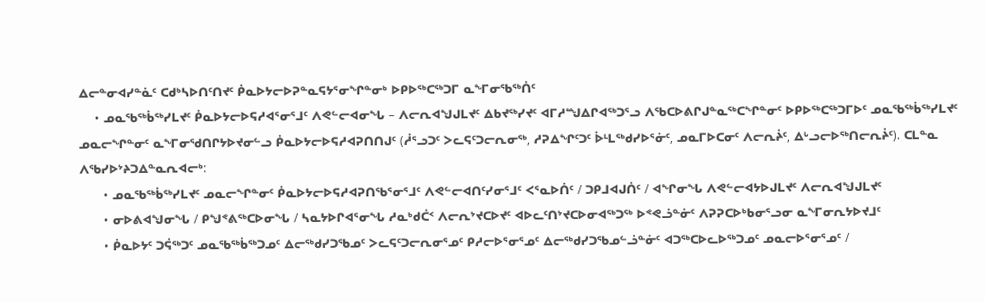ᐃᓕᓐᓂᐊᓯᓐᓈᑦ ᑕᑯᒃᓴᐅᑎᑦᑎᔪᑦ ᑮᓇᐅᔭᓕᐅᕈᓐᓇᕋᔭᕐᓂᖏᓐᓂᒃ ᐅᑭᐅᖅᑕᖅᑐᒥ ᓇᖕᒥᓂᖃᖅᑏᑦ
    • ᓄᓇᖃᖅᑳᖅᓯᒪᔪᑦ ᑮᓇᐅᔭᓕᐅᕋᓱᐊᕐᓂᕐᒧᑦ ᐱᕙᓪᓕᐊᓂᖓ – ᐱᓕᕆᐊᖑᒍᒪᔪᑦ ᐃᑲᔪᖅᓯᔪᑦ ᐊᒥᓱᙳᐃᒋᐊᖅᑐᕐᓗ ᐱᖃᑕᐅᕕᒋᒍᓐᓇᖅᑕᖏᓐᓂᑦ ᐅᑭᐅᖅᑕᖅᑐᒥᐅᑦ ᓄᓇᖃᖅᑳᖅᓯᒪᔪᑦ ᓄᓇᓕᖏᓐᓂᑦ ᓇᖕᒥᓂᖁᑎᒋᔭᐅᔪᓂᓪᓗ ᑮᓇᐅᔭᓕᐅᕋᓱᐊᕈᑎᑎᒍᑦ (ᓲᕐᓗᑐᑦ ᐳᓚᕋᑦᑐᓕᕆᓂᖅ, ᓱᕈᐃᖏᑦᑐᑦ ᐆᒻᒪᖅᑯᓯᐅᕐᓃᑦ, ᓄᓇᒥᐅᑕᓂᑦ ᐱᓕᕆᔩᑦ, ᐃᒡᓗᓕᐅᖅᑎᓕᕆᔩᑦ). ᑕᒪᓐᓇ ᐱᖃᓯᐅᔾᔨᑐᐃᓐᓇᕆᐊᓕᒃ:
      • ᓄᓇᖃᖅᑳᖅᓯᒪᔪᑦ ᓄᓇᓕᖏᓐᓂᑦ ᑮᓇᐅᔭᓕᐅᕋᓱᐊᕈᑎᖃᕐᓂᕐᒧᑦ ᐱᕙᓪᓕᐊᑎᑦᓯᓂᕐᒧᑦ ᐸᕐᓇᐅᑏᑦ / ᑐᑭᒧᐊᒍᑏᑦ / ᐊᖏᓂᖓ ᐱᕙᓪᓕᐊᔭᐅᒍᒪᔪᑦ ᐱᓕᕆᐊᖑᒍᒪᔪᑦ
      • ᓂᐅᕕᐊᖑᓂᖓ / ᑭᖑᕝᕕᖅᑕᐅᓂᖓ / ᓴᓇᔭᐅᒋᐊᕐᓂᖓ ᓱᓇᒃᑯᑖᑉ ᐱᓕᕆᔾᔪᑕᐅᔪᑦ ᐊᐅᓚᑦᑎᔾᔪᑕᐅᓂᐊᖅᑐᖅ ᐅᕝᕙᓘᓐᓃᑦ ᐱᕈᕈᑕᐅᒃᑲᓂᕐᓗᓂ ᓇᖕᒥᓂᕆᔭᐅᔪᒧᑦ
      • ᑮᓇᐅᔭᑦ ᑐᕌᖅᑐᑦ ᓄᓇᖃᖅᑳᖅᑐᓄᑦ ᐃᓕᖅᑯᓯᑐᖃᓄᑦ ᐳᓚᕋᑦᑐᓕᕆᓂᕐᓄᑦ ᑭᓱᓕᐅᕐᓂᕐᓄᑦ ᐃᓕᖅᑯᓯᑐᖃᓄᓪᓘᓐᓃᑦ ᐊᑐᖅᑕᐅᓚᐅᖅᑐᓄᑦ ᓄᓇᓕᐅᕐᓂᕐᓄᑦ /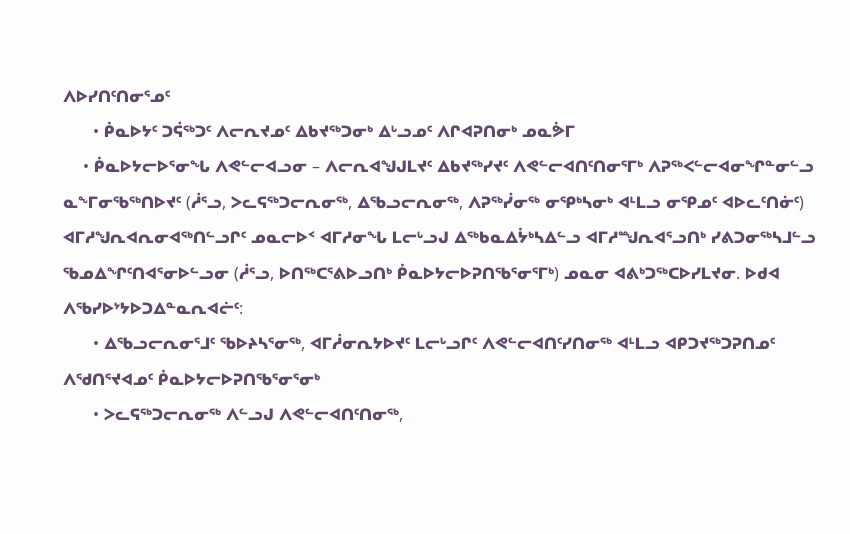ᐱᐅᓯᑎᑦᑎᓂᕐᓄᑦ
      • ᑮᓇᐅᔭᑦ ᑐᕌᖅᑐᑦ ᐱᓕᕆᔪᓄᑦ ᐃᑲᔪᖅᑐᓂᒃ ᐃᒡᓗᓄᑦ ᐱᒋᐊᕈᑎᓂᒃ ᓄᓇᕘᒥ
    • ᑮᓇᐅᔭᓕᐅᕐᓂᖓ ᐱᕙᓪᓕᐊᓗᓂ – ᐱᓕᕆᐊᖑᒍᒪᔪᑦ ᐃᑲᔪᖅᓯᔪᑦ ᐱᕙᓪᓕᐊᑎᑦᑎᓂᕐᒥᒃ ᐱᕈᖅᐸᓪᓕᐊᓂᖏᓐᓂᓪᓗ ᓇᖕᒥᓂᖃᖅᑎᐅᔪᑦ (ᓲᕐᓗ, ᐳᓚᕋᖅᑐᓕᕆᓂᖅ, ᐃᖃᓗᓕᕆᓂᖅ, ᐱᕈᖅᓰᓂᖅ ᓂᕿᒃᓴᓂᒃ ᐊᒻᒪᓗ ᓂᕿᓄᑦ ᐊᐅᓚᑦᑎᓃᑦ) ᐊᒥᓱᖑᕆᐊᕆᓂᐊᖅᑎᓪᓗᒋᑦ ᓄᓇᓕᐅᑉ ᐊᒥᓱᓂᖓ ᒪᓕᒡᓗᒍ ᐃᖅᑲᓇᐃᔮᒃᓴᐃᓪᓗ ᐊᒥᓱᙳᕆᐊᕐᓗᑎᒃ ᓯᕕᑐᓂᖅᓴᒧᓪᓗ ᖃᓄᐃᖏᑦᑎᐊᕐᓂᐅᓪᓗᓂ (ᓲᕐᓗ, ᐅᑎᖅᑕᕐᕕᐅᓗᑎᒃ ᑮᓇᐅᔭᓕᐅᕈᑎᖃᕐᓂᕐᒥᒃ) ᓄᓇᓂ ᐊᕕᒃᑐᖅᑕᐅᓯᒪᔪᓂ. ᐅᑯᐊ ᐱᖃᓯᐅᔾᔭᐅᑐᐃᓐᓇᕆᐊᓖᑦ:
      • ᐃᖃᓗᓕᕆᓂᕐᒧᑦ ᖃᐅᔨᓴᕐᓂᖅ, ᐊᒥᓲᓂᕆᔭᐅᔪᑦ ᒪᓕᒡᓗᒋᑦ ᐱᕙᓪᓕᐊᑎᑦᓯᑎᓂᖅ ᐊᒻᒪᓗ ᐊᑭᑐᔪᖅᑐᕈᑎᓄᑦ ᐱᖁᑎᕐᔪᐊᓄᑦ ᑮᓇᐅᔭᓕᐅᕈᑎᖃᕐᓂᕐᓂᒃ
      • ᐳᓚᕋᖅᑐᓕᕆᓂᖅ ᐱᓪᓗᒍ ᐱᕙᓪᓕᐊᑎᑦᑎᓂᖅ,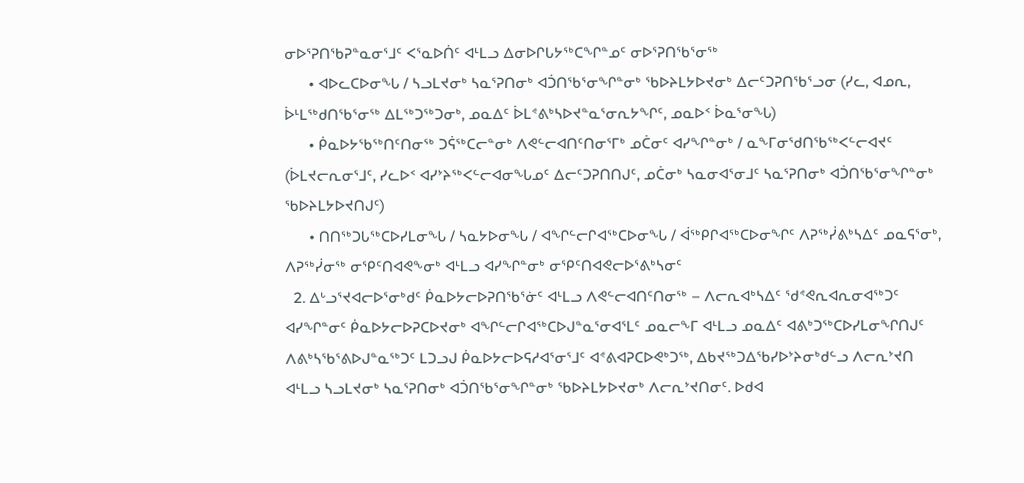ᓂᐅᕐᕈᑎᖃᕈᓐᓇᓂᕐᒧᑦ ᐸᕐᓇᐅᑏᑦ ᐊᒻᒪᓗ ᐃᓂᐅᒋᒐᔭᖅᑕᖏᓐᓄᑦ ᓂᐅᕐᕈᑎᖃᕐᓂᖅ
      • ᐊᐅᓚᑕᐅᓂᖓ / ᓴᓗᒪᔪᓂᒃ ᓴᓇᕐᕈᑎᓂᒃ ᐊᑑᑎᖃᕐᓂᖏᓐᓂᒃ ᖃᐅᔨᒪᔭᐅᔪᓂᒃ ᐃᓕᑦᑐᕈᑎᖃᕐᓗᓂ (ᓯᓚ, ᐊᓄᕆ, ᐆᒻᒪᖅᑯᑎᖃᕐᓂᖅ ᐃᒪᖅᑐᖅᑐᓂᒃ, ᓄᓇᐃᑦ ᐆᒪᕝᕕᒃᓴᐅᔪᓐᓇᕐᓂᕆᔭᖏᑦ, ᓄᓇᐅᑉ ᐆᓇᕐᓂᖓ)
      • ᑮᓇᐅᔭᖃᖅᑎᑦᑎᓂᖅ ᑐᕌᖅᑕᓕᓐᓂᒃ ᐱᕙᓪᓕᐊᑎᑦᑎᓂᕐᒥᒃ ᓄᑖᓂᑦ ᐊᓯᖏᓐᓂᒃ / ᓇᖕᒥᓂᖁᑎᖃᖅᐸᓪᓕᐊᔪᑦ (ᐆᒪᔪᓕᕆᓂᕐᒧᑦ, ᓯᓚᐅᑉ ᐊᓯᔾᔨᖅᐸᓪᓕᐊᓂᖓᓄᑦ ᐃᓕᑦᑐᕈᑎᑎᒍᑦ, ᓄᑖᓂᒃ ᓴᓇᓂᐊᕐᓂᒧᑦ ᓴᓇᕐᕈᑎᓂᒃ ᐊᑑᑎᖃᕐᓂᖏᓐᓂᒃ ᖃᐅᔨᒪᔭᐅᔪᑎᒍᑦ)
      • ᑎᑎᖅᑐᒐᖅᑕᐅᓯᒪᓂᖓ / ᓴᓇᔭᐅᓂᖓ / ᐊᖏᓪᓕᒋᐊᖅᑕᐅᓂᖓ / ᐋᖅᑭᒋᐊᖅᑕᐅᓂᖏᑦ ᐱᕈᖅᓰᕕᒃᓴᐃᑦ ᓄᓇᕋᕐᓂᒃ, ᐱᕈᖅᓰᓂᖅ ᓂᕿᑦᑎᐊᕙᖕᓂᒃ ᐊᒻᒪᓗ ᐊᓯᖏᓐᓂᒃ ᓂᕿᑦᑎᐊᕙᓕᐅᕐᕕᒃᓴᓂᑦ
  2. ᐃᒡᓗᕐᔪᐊᓕᐅᕐᓂᒃᑯᑦ ᑮᓇᐅᔭᓕᐅᕈᑎᖃᕐᓃᑦ ᐊᒻᒪᓗ ᐱᕙᓪᓕᐊᑎᑦᑎᓂᖅ – ᐱᓕᕆᐊᒃᓴᐃᑦ ᖁᕝᕙᕆᐊᕆᓂᐊᖅᑐᑦ ᐊᓯᖏᓐᓂᑦ ᑮᓇᐅᔭᓕᐅᕈᑕᐅᔪᓂᒃ ᐊᖏᓪᓕᒋᐊᖅᑕᐅᒍᓐᓇᕐᓂᐊᕐᒪᑦ ᓄᓇᓕᖕᒥ ᐊᒻᒪᓗ ᓄᓇᐃᑦ ᐊᕕᒃᑐᖅᑕᐅᓯᒪᓂᖏᑎᒍᑦ ᐱᕕᒃᓴᖃᕐᕕᐅᒍᓐᓇᖅᑐᑦ ᒪᑐᓗᒍ ᑮᓇᐅᔭᓕᐅᕋᓱᐊᕐᓂᕐᒧᑦ ᐊᕝᕕᐊᕈᑕᐅᕙᒃᑐᖅ, ᐃᑲᔪᖅᑐᐃᖃᓯᐅᔾᔨᓂᒃᑯᓪᓗ ᐱᓕᕆᔾᔪᑎ ᐊᒻᒪᓗ ᓴᓗᒪᔪᓂᒃ ᓴᓇᕐᕈᑎᓂᒃ ᐊᑑᑎᖃᕐᓂᖏᓐᓂᒃ ᖃᐅᔨᒪᔭᐅᔪᓂᒃ ᐱᓕᕆᔾᔪᑎᓂᑦ. ᐅᑯᐊ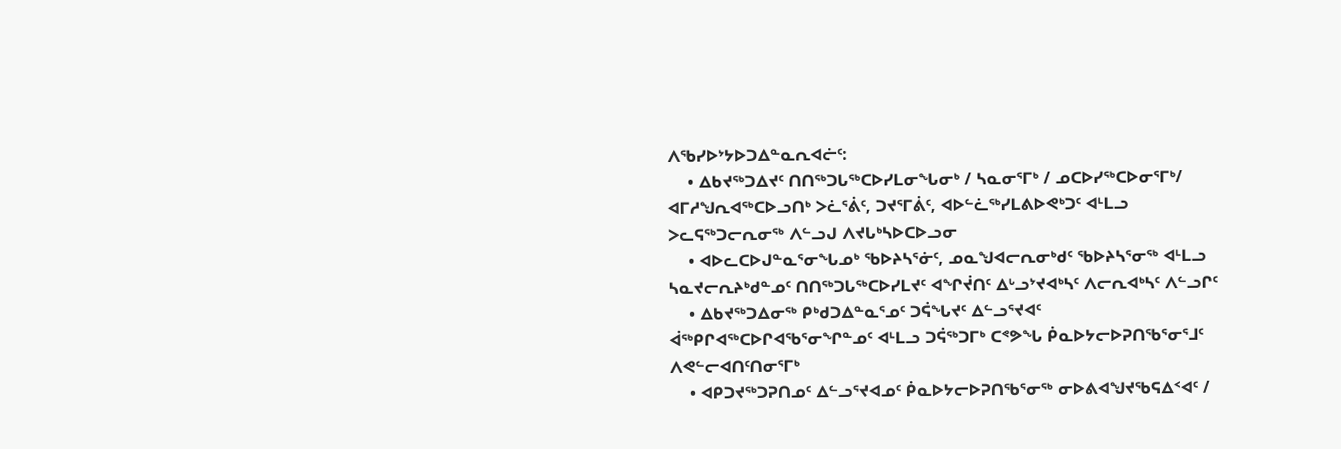ᐱᖃᓯᐅᔾᔭᐅᑐᐃᓐᓇᕆᐊᓖᑦ:
    • ᐃᑲᔪᖅᑐᐃᔪᑦ ᑎᑎᖅᑐᒐᖅᑕᐅᓯᒪᓂᖓᓂᒃ / ᓴᓇᓂᕐᒥᒃ / ᓄᑕᐅᓯᖅᑕᐅᓂᕐᒥᒃ/ ᐊᒥᓱᖑᕆᐊᖅᑕᐅᓗᑎᒃ ᐳᓛᕐᕖᑦ, ᑐᔪᕐᒥᕖᑦ, ᐊᐅᓪᓛᖅᓯᒪᕕᐅᕙᒃᑐᑦ ᐊᒻᒪᓗ ᐳᓚᕋᖅᑐᓕᕆᓂᖅ ᐱᓪᓗᒍ ᐱᔪᒐᒃᓴᐅᑕᐅᓗᓂ
    • ᐊᐅᓚᑕᐅᒍᓐᓇᕐᓂᖓᓄᒃ ᖃᐅᔨᓴᕐᓃᑦ, ᓄᓇᖑᐊᓕᕆᓂᒃᑯᑦ ᖃᐅᔨᓴᕐᓂᖅ ᐊᒻᒪᓗ ᓴᓇᔪᓕᕆᔨᒃᑯᓐᓄᑦ ᑎᑎᖅᑐᒐᖅᑕᐅᓯᒪᔪᑦ ᐊᖏᔫᑎᑦ ᐃᒡᓗᔾᔪᐊᒃᓴᑦ ᐱᓕᕆᐊᒃᓴᑦ ᐱᓪᓗᒋᑦ
    • ᐃᑲᔪᖅᑐᐃᓂᖅ ᑭᒃᑯᑐᐃᓐᓇᕐᓄᑦ ᑐᕌᖓᔪᑦ ᐃᓪᓗᕐᔪᐊᑦ ᐋᖅᑭᒋᐊᖅᑕᐅᒋᐊᖃᕐᓂᖏᓐᓄᑦ ᐊᒻᒪᓗ ᑐᕌᖅᑐᒥᒃ ᑕᕝᕗᖓ ᑮᓇᐅᔭᓕᐅᕈᑎᖃᕐᓂᕐᒧᑦ ᐱᕙᓪᓕᐊᑎᑦᑎᓂᕐᒥᒃ
    • ᐊᑭᑐᔪᖅᑐᕈᑎᓄᑦ ᐃᓪᓗᕐᔪᐊᓄᑦ ᑮᓇᐅᔭᓕᐅᕈᑎᖃᕐᓂᖅ ᓂᐅᕕᐊᖑᔪᖃᕋᐃᑉᐊᑦ /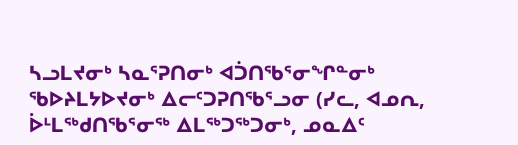ᓴᓗᒪᔪᓂᒃ ᓴᓇᕐᕈᑎᓂᒃ ᐊᑑᑎᖃᕐᓂᖏᓐᓂᒃ ᖃᐅᔨᒪᔭᐅᔪᓂᒃ ᐃᓕᑦᑐᕈᑎᖃᕐᓗᓂ (ᓯᓚ, ᐊᓄᕆ, ᐆᒻᒪᖅᑯᑎᖃᕐᓂᖅ ᐃᒪᖅᑐᖅᑐᓂᒃ, ᓄᓇᐃᑦ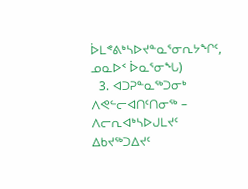ᐆᒪᕝᕕᒃᓴᐅᔪᓐᓇᕐᓂᕆᔭᖏᑦ, ᓄᓇᐅᑉ ᐆᓇᕐᓂᖓ)
  3. ᐊᑐᕈᓐᓇᖅᑐᓂᒃ ᐱᕙᓪᓕᐊᑎᑦᑎᓂᖅ – ᐱᓕᕆᐊᒃᓴᐅᒍᒪᔪᑦ ᐃᑲᔪᖅᑐᐃᔪᑦ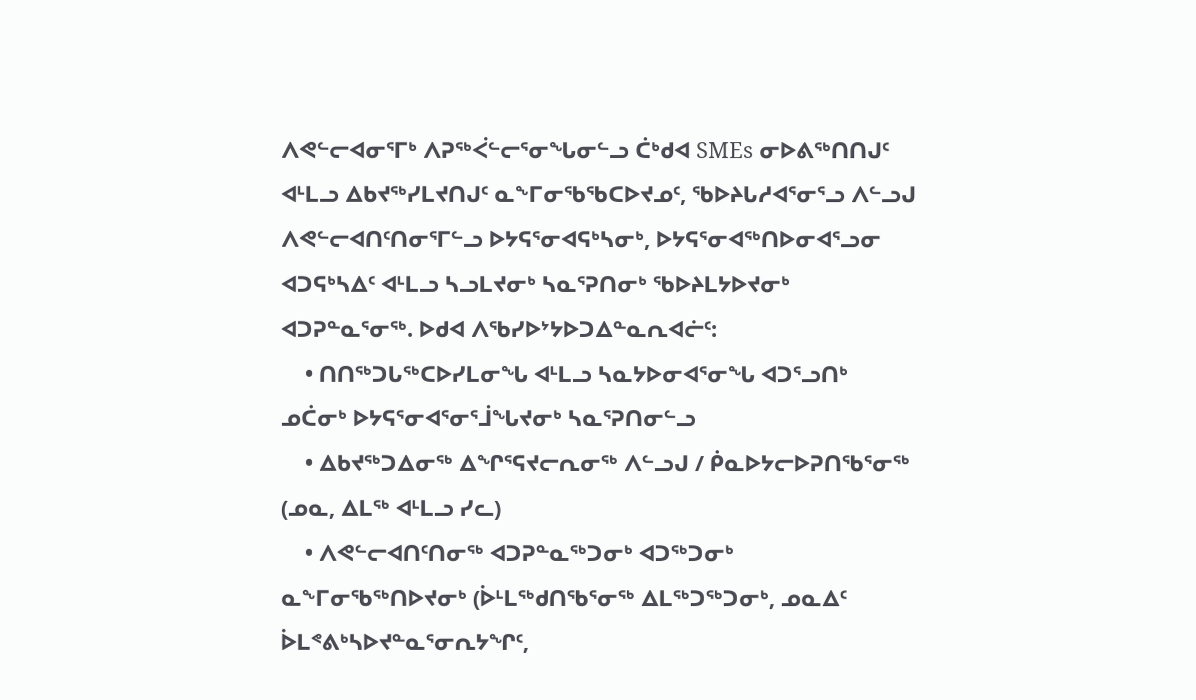ᐱᕙᓪᓕᐊᓂᕐᒥᒃ ᐱᕈᖅᐹᓪᓕᕐᓂᖓᓂᓪᓗ ᑖᒃᑯᐊ SMEs ᓂᐅᕕᖅᑎᑎᒍᑦ ᐊᒻᒪᓗ ᐃᑲᔪᖅᓯᒪᔪᑎᒍᑦ ᓇᖕᒥᓂᖃᖃᑕᐅᔪᓄᑦ, ᖃᐅᔨᒐᓱᐊᕐᓂᕐᓗ ᐱᓪᓗᒍ ᐱᕙᓪᓕᐊᑎᑦᑎᓂᕐᒥᓪᓗ ᐅᔭᕋᕐᓂᐊᕋᒃᓴᓂᒃ, ᐅᔭᕋᕐᓂᐊᖅᑎᐅᓂᐊᕐᓗᓂ ᐊᑐᕋᒃᓴᐃᑦ ᐊᒻᒪᓗ ᓴᓗᒪᔪᓂᒃ ᓴᓇᕐᕈᑎᓂᒃ ᖃᐅᔨᒪᔭᐅᔪᓂᒃ ᐊᑐᕈᓐᓇᕐᓂᖅ. ᐅᑯᐊ ᐱᖃᓯᐅᔾᔭᐅᑐᐃᓐᓇᕆᐊᓖᑦ:
    • ᑎᑎᖅᑐᒐᖅᑕᐅᓯᒪᓂᖓ ᐊᒻᒪᓗ ᓴᓇᔭᐅᓂᐊᕐᓂᖓ ᐊᑐᕐᓗᑎᒃ ᓄᑖᓂᒃ ᐅᔭᕋᕐᓂᐊᕐᓂᕐᒨᖓᔪᓂᒃ ᓴᓇᕐᕈᑎᓂᓪᓗ
    • ᐃᑲᔪᖅᑐᐃᓂᖅ ᐃᖏᕐᕋᔪᓕᕆᓂᖅ ᐱᓪᓗᒍ / ᑮᓇᐅᔭᓕᐅᕈᑎᖃᕐᓂᖅ (ᓄᓇ, ᐃᒪᖅ ᐊᒻᒪᓗ ᓯᓚ)
    • ᐱᕙᓪᓕᐊᑎᑦᑎᓂᖅ ᐊᑐᕈᓐᓇᖅᑐᓂᒃ ᐊᑐᖅᑐᓂᒃ ᓇᖕᒥᓂᖃᖅᑎᐅᔪᓂᒃ (ᐆᒻᒪᖅᑯᑎᖃᕐᓂᖅ ᐃᒪᖅᑐᖅᑐᓂᒃ, ᓄᓇᐃᑦ ᐆᒪᕝᕕᒃᓴᐅᔪᓐᓇᕐᓂᕆᔭᖏᑦ,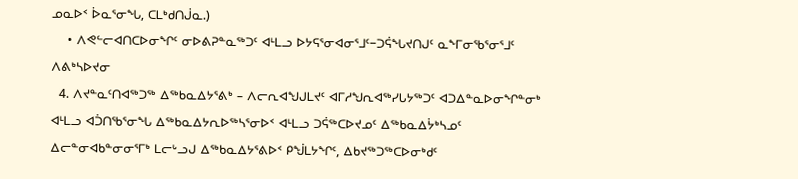ᓄᓇᐅᑉ ᐆᓇᕐᓂᖓ, ᑕᒪᒃᑯᑎᒎᓇ.)
    • ᐱᕙᓪᓕᐊᑎᑕᐅᓂᖏᑦ ᓂᐅᕕᕈᓐᓇᖅᑐᑦ ᐊᒻᒪᓗ ᐅᔭᕋᕐᓂᐊᓂᕐᒧᑦ−ᑐᕌᖓᔪᑎᒍᑦ ᓇᖕᒥᓂᖃᕐᓂᕐᒧᑦ ᐱᕕᒃᓴᐅᔪᓂ
  4. ᐱᔪᓐᓇᑦᑎᐊᖅᑐᖅ ᐃᖅᑲᓇᐃᔭᕐᕕᒃ – ᐱᓕᕆᐊᖑᒍᒪᔪᑦ ᐊᒥᓱᖑᕆᐊᖅᓯᒐᔭᖅᑐᑦ ᐊᑐᐃᓐᓇᐅᓂᖏᓐᓂᒃ ᐊᒻᒪᓗ ᐊᑑᑎᖃᕐᓂᖓ ᐃᖅᑲᓇᐃᔭᕆᐅᖅᓴᕐᓂᐅᑉ ᐊᒻᒪᓗ ᑐᕌᖅᑕᐅᔪᓄᑦ ᐃᖅᑲᓇᐃᔮᒃᓴᓄᑦ ᐃᓕᓐᓂᐊᑲᓐᓂᓂᕐᒥᒃ ᒪᓕᒡᓗᒍ ᐃᖅᑲᓇᐃᔭᕐᕕᐅᑉ ᑭᖒᒪᔭᖏᑦ, ᐃᑲᔪᖅᑐᖅᑕᐅᓂᒃᑯᑦ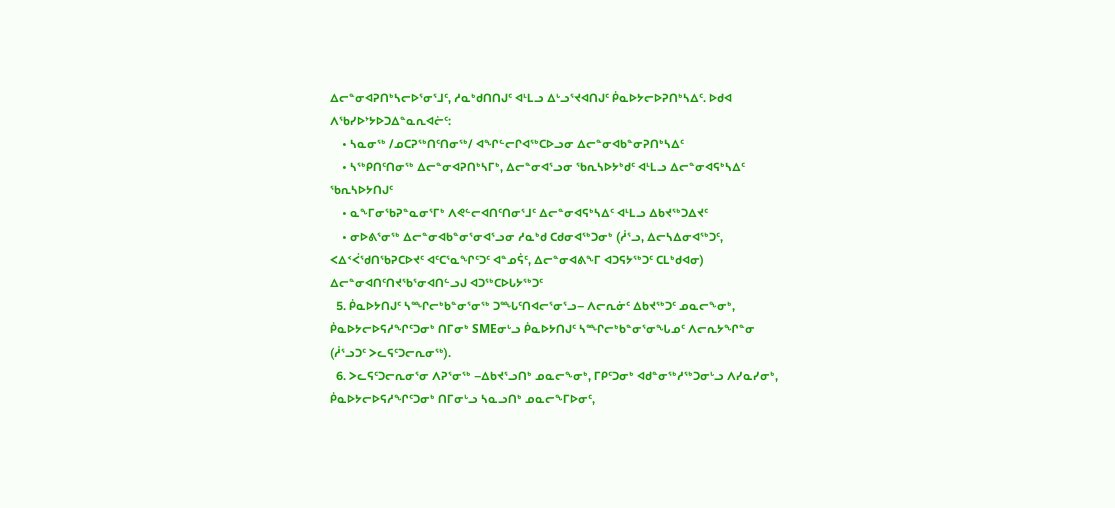ᐃᓕᓐᓂᐊᕈᑎᒃᓴᓕᐅᕐᓂᕐᒧᑦ, ᓱᓇᒃᑯᑎᑎᒍᑦ ᐊᒻᒪᓗ ᐃᒡᓗᕐᔪᐊᑎᒍᑦ ᑮᓇᐅᔭᓕᐅᕈᑎᒃᓴᐃᑦ. ᐅᑯᐊ ᐱᖃᓯᐅᔾᔭᐅᑐᐃᓐᓇᕆᐊᓖᑦ:
    • ᓴᓇᓂᖅ /ᓄᑕᕈᖅᑎᑦᑎᓂᖅ/ ᐊᖏᓪᓕᒋᐊᖅᑕᐅᓗᓂ ᐃᓕᓐᓂᐊᑲᓐᓂᕈᑎᒃᓴᐃᑦ
    • ᓴᖅᑭᑎᑦᑎᓂᖅ ᐃᓕᓐᓂᐊᕈᑎᒃᓴᒥᒃ, ᐃᓕᓐᓂᐊᕐᓗᓂ ᖃᕆᓴᐅᔭᒃᑯᑦ ᐊᒻᒪᓗ ᐃᓕᓐᓂᐊᕋᒃᓴᐃᑦ ᖃᕆᓴᐅᔭᑎᒍᑦ
    • ᓇᖕᒥᓂᖃᕈᓐᓇᓂᕐᒥᒃ ᐱᕙᓪᓕᐊᑎᑦᑎᓂᕐᒧᑦ ᐃᓕᓐᓂᐊᕋᒃᓴᐃᑦ ᐊᒻᒪᓗ ᐃᑲᔪᖅᑐᐃᔪᑦ
    • ᓂᐅᕕᕐᓂᖅ ᐃᓕᓐᓂᐊᑲᓐᓂᕐᓂᐊᕐᓗᓂ ᓱᓇᒃᑯ ᑕᑯᓂᐊᖅᑐᓂᒃ (ᓲᕐᓗ, ᐃᓕᓴᐃᓂᐊᖅᑐᑦ, ᐸᐃᑉᐹᖁᑎᖃᕈᑕᐅᔪᑦ ᐊᑦᑕᕐᓇᖏᑦᑐᑦ ᐊᓐᓄᕌᑦ, ᐃᓕᓐᓂᐊᕕᖕᒥ ᐊᑐᕋᔭᖅᑐᑦ ᑕᒪᒃᑯᐊᓂ) ᐃᓕᓐᓂᐊᑎᑦᑎᔪᖃᕐᓂᐊᑎᓪᓗᒍ ᐊᑐᖅᑕᐅᒐᔭᖅᑐᑦ
  5. ᑮᓇᐅᔭᑎᒍᑦ ᓴᙱᓕᒃᑲᓐᓂᕐᓂᖅ ᑐᙵᑦᑎᐊᓕᕐᓂᕐᓗ– ᐱᓕᕆᓃᑦ ᐃᑲᔪᖅᑐᑦ ᓄᓇᓕᖕᓂᒃ, ᑮᓇᐅᔭᓕᐅᕋᓱᖏᑦᑐᓂᒃ ᑎᒥᓂᒃ SMEᓂᒡᓗ ᑮᓇᐅᔭᑎᒍᑦ ᓴᙱᓕᒃᑲᓐᓂᕐᓂᖓᓄᑦ ᐱᓕᕆᔭᖏᓐᓂ (ᓲᕐᓗᑐᑦ ᐳᓚᕋᑦᑐᓕᕆᓂᖅ).
  6. ᐳᓚᕋᑦᑐᓕᕆᓂᕐᓂ ᐱᕈᕐᓂᖅ –ᐃᑲᔪᕐᓗᑎᒃ ᓄᓇᓕᖕᓂᒃ, ᒥᑭᑦᑐᓂᒃ ᐊᑯᓐᓂᖅᓱᖅᑐᓂᒡᓗ ᐱᓯᓇᓯᓂᒃ, ᑮᓇᐅᔭᓕᐅᕋᓱᖏᑦᑐᓂᒃ ᑎᒥᓂᒡᓗ ᓴᓇᓗᑎᒃ ᓄᓇᓕᖕᒥᐅᓂᑦ,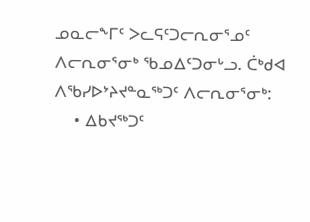ᓄᓇᓕᖕᒥᑦ ᐳᓚᕋᑦᑐᓕᕆᓂᕐᓄᑦ ᐱᓕᕆᓂᕐᓂᒃ ᖃᓄᐃᑦᑐᓂᒡᓗ. ᑖᒃᑯᐊ ᐱᖃᓯᐅᔾᔨᔪᓐᓇᖅᑐᑦ ᐱᓕᕆᓂᕐᓂᒃ:
    • ᐃᑲᔪᖅᑐᑦ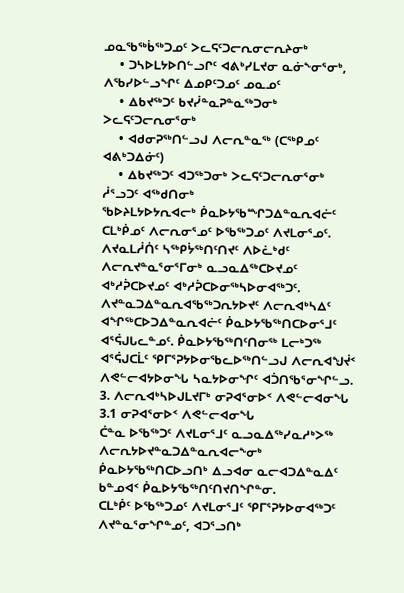ᓄᓇᖃᖅᑳᖅᑐᓄᑦ ᐳᓚᕋᑦᑐᓕᕆᓂᓕᕆᔨᓂᒃ
    • ᑐᓴᐅᒪᔭᐅᑎᓪᓗᒋᑦ ᐊᕕᒃᓯᒪᔪᓂ ᓇᓃᖕᓂᕐᓂᒃ, ᐱᖃᓯᐅᓪᓗᖏᑦ ᐃᓄᑭᑦᑐᓄᑦ ᓄᓇᓄᑦ
    • ᐃᑲᔪᖅᑐᑦ ᑲᔪᓰᓐᓇᕈᓐᓇᖅᑐᓂᒃ ᐳᓚᕋᑦᑐᓕᕆᓂᕐᓂᒃ
    • ᐊᑯᓂᕈᖅᑎᓪᓗᒍ ᐱᓕᕆᓐᓇᖅ (ᑕᖅᑭᓄᑦ ᐊᕕᒃᑐᐃᓃᑦ)
    • ᐃᑲᔪᖅᑐᑦ ᐊᑐᖅᑐᓂᒃ ᐳᓚᕋᑦᑐᓕᕆᓂᕐᓂᒃ ᓲᕐᓗᑐᑦ ᐊᖅᑯᑎᓂᒃ
ᖃᐅᔨᒪᔭᐅᔭᕆᐊᓕᒃ ᑮᓇᐅᔭᖃᙱᑐᐃᓐᓇᕆᐊᓖᑦ ᑕᒪᒃᑮᓄᑦ ᐱᓕᕆᓂᕐᓄᑦ ᐅᖃᖅᑐᓄᑦ ᐱᔪᒪᓂᕐᓄᑦ. ᐱᔪᓇᒪᓲᑏᑦ ᓴᖅᑭᔮᖅᑎᑦᑎᔪᑦ ᐱᐅᓛᒃᑯᑦ ᐱᓕᕆᔪᓐᓇᕐᓂᕐᒥᓂᒃ ᓇᓗᓇᐃᖅᑕᐅᔪᓄᑦ ᐊᒃᓱᕉᑕᐅᔪᓄᑦ ᐊᒃᓱᕉᑕᐅᓂᖅᓴᐅᓂᐊᖅᑐᑦ.
ᐱᔪᓐᓇᑐᐃᓐᓇᕆᐊᖃᖅᑐᕆᔭᐅᔪᑦ ᐱᓕᕆᐊᒃᓴᐃᑦ ᐊᖏᖅᑕᐅᑐᐃᓐᓇᕆᐊᓖᑦ ᑮᓇᐅᔭᖃᖅᑎᑕᐅᓂᕐᒧᑦ ᐊᕐᕌᒍᒐᓚᓐᓄᑦ. ᑮᓇᐅᔭᖃᖅᑎᑦᑎᓂᖅ ᒪᓕᒃᑐᖅ ᐊᕐᕌᒍᑕᒫᑦ ᕿᒥᕐᕈᔭᐅᓂᖃᓚᐅᖅᑎᓪᓗᒍ ᐱᓕᕆᐊᖑᔫᑉ ᐱᕙᓪᓕᐊᔭᐅᓂᖓ ᓴᓇᔭᐅᓂᖏᑦ ᐊᑑᑎᖃᕐᓂᖏᓪᓗ.
3. ᐱᓕᕆᐊᒃᓴᐅᒍᒪᔪᒥᒃ ᓂᕈᐊᕐᓂᐅᑉ ᐱᕙᓪᓕᐊᓂᖓ
3.1 ᓂᕈᐊᕐᓂᐅᑉ ᐱᕙᓪᓕᐊᓂᖓ
ᑖᓐᓇ ᐅᖃᖅᑐᑦ ᐱᔪᒪᓂᕐᒧᑦ ᓇᓗᓇᐃᖅᓯᓇᓱᒃᐳᖅ ᐱᓕᕆᔭᐅᔪᓐᓇᑐᐃᓐᓇᕆᐊᓕᖕᓂᒃ ᑮᓇᐅᔭᖃᖅᑎᑕᐅᓗᑎᒃ ᐃᓗᐊᓂ ᓇᓕᐊᑐᐃᓐᓇᐃᑦ ᑲᓐᓄᐊᑉ ᑮᓇᐅᔭᖃᖅᑎᑦᑎᔪᑎᖏᓐᓂ.
ᑕᒪᒃᑮᑦ ᐅᖃᖅᑐᓄᑦ ᐱᔪᒪᓂᕐᒧᑦ ᕿᒥᕐᕈᔭᐅᓂᐊᖅᑐᑦ ᐱᔪᓐᓇᕐᓂᖏᓐᓄᑦ, ᐊᑐᕐᓗᑎᒃ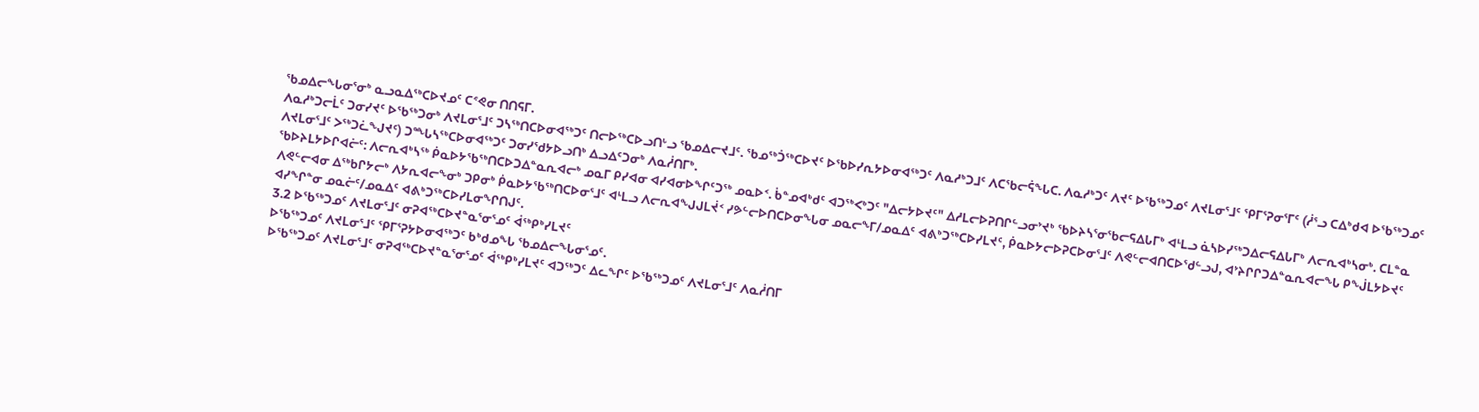ᖃᓄᐃᓕᖓᓂᕐᓂᒃ ᓇᓗᓇᐃᖅᑕᐅᔪᓄᑦ ᑕᕝᕙᓂ ᑎᑎᕋᒥ.
ᐱᓇᓱᒃᑐᓕᒫᑦ ᑐᓂᓯᔪᑦ ᐅᖃᖅᑐᓂᒃ ᐱᔪᒪᓂᕐᒧᑦ ᑐᓴᖅᑎᑕᐅᓂᐊᖅᑐᑦ ᑎᓕᐅᖅᑕᐅᓗᑎᒡᓗ ᖃᓄᐃᓕᔪᒧᑦ. ᖃᓄᖅᑑᖅᑕᐅᔪᑦ ᐅᖃᐅᓯᕆᔭᐅᓂᐊᖅᑐᑦ ᐱᓇᓱᒃᑐᒧᑦ ᐱᑕᖃᓕᕌᖓᑕ. ᐱᓇᓱᒃᑐᑦ ᐱᔪᑦ ᐅᖃᖅᑐᓄᑦ ᐱᔪᒪᓂᕐᒧᑦ ᕿᒥᕐᕈᓂᕐᒥᑦ (ᓲᕐᓗ ᑕᐃᒃᑯᐊ ᐅᖃᖅᑐᓄᑦ ᐱᔪᒪᓂᕐᒧᑦ ᐳᖅᑐᓛᖑᔪᑦ) ᑐᙵᓴᖅᑕᐅᓂᐊᖅᑐᑦ ᑐᓂᓯᖁᔭᐅᓗᑎᒃ ᐃᓗᐃᑦᑐᓂᒃ ᐱᓇᓲᑎᒥᒃ.
ᖃᐅᔨᒪᔭᐅᒋᐊᓖᑦ: ᐱᓕᕆᐊᒃᓴᖅ ᑮᓇᐅᔭᖃᖅᑎᑕᐅᑐᐃᓐᓇᕆᐊᓕᒃ ᓄᓇᒥ ᑭᓯᐊᓂ ᐊᓯᐊᓂᐅᖏᑦᑐᖅ ᓄᓇᐅᑉ. ᑳᓐᓄᐊᒃᑯᑦ ᐊᑐᖅᐸᒃᑐᑦ "ᐃᓕᔭᐅᔪᑦ" ᐃᓱᒪᓕᐅᕈᑎᒋᓪᓗᓂᔾᔪᒃ ᖃᐅᔨᓴᕐᓂᖃᓕᕋᐃᒐᒥᒃ ᐊᒻᒪᓗ ᓈᓴᐅᓯᖅᑐᐃᓕᕋᐃᒐᒥᒃ ᐱᓕᕆᐊᒃᓴᓂᒃ. ᑕᒪᓐᓇ ᐱᕙᓪᓕᐊᓂ ᐃᖅᑲᒋᔭᓕᒃ ᐱᔭᕆᐊᓕᖕᓂᒃ ᑐᑭᓂᒃ ᑮᓇᐅᔭᖃᖅᑎᑕᐅᓂᕐᒧᑦ ᐊᒻᒪᓗ ᐱᓕᕆᐊᖑᒍᒪᔫᑉ ᓯᕗᓪᓕᐅᑎᑕᐅᓂᖓᓂ ᓄᓇᓕᖕᒥ/ᓄᓇᐃᑦ ᐊᕕᒃᑐᖅᑕᐅᓯᒪᔪᑦ, ᑮᓇᐅᔭᓕᐅᕈᑕᐅᓂᕐᒧᑦ ᐱᕙᓪᓕᐊᑎᑕᐅᖁᓪᓗᒍ, ᐊᔾᔨᒋᒋᑐᐃᓐᓇᕆᐊᓕᖓ ᑭᖒᒪᔭᐅᔪᑦ ᐊᓯᖏᓐᓂ ᓄᓇᓖᑦ/ᓄᓇᐃᑦ ᐊᕕᒃᑐᖅᑕᐅᓯᒪᓂᖏᑎᒍᑦ.
3.2 ᐅᖃᖅᑐᓄᑦ ᐱᔪᒪᓂᕐᒧᑦ ᓂᕈᐊᖅᑕᐅᔪᓐᓇᕐᓂᕐᓄᑦ ᐋᖅᑭᒃᓯᒪᔪᑦ
ᐅᖃᖅᑐᓄᑦ ᐱᔪᒪᓂᕐᒧᑦ ᕿᒥᕐᕈᔭᐅᓂᐊᖅᑐᑦ ᑲᒃᑯᓄᖓ ᖃᓄᐃᓕᖓᓂᕐᓄᑦ.
ᐅᖃᖅᑐᓄᑦ ᐱᔪᒪᓂᕐᒧᑦ ᓂᕈᐊᖅᑕᐅᔪᓐᓇᕐᓂᕐᓄᑦ ᐋᖅᑭᒃᓯᒪᔪᑦ ᐊᑐᖅᑐᑦ ᐃᓚᖏᑦ ᐅᖃᖅᑐᓄᑦ ᐱᔪᒪᓂᕐᒧᑦ ᐱᓇᓲᑎᒥ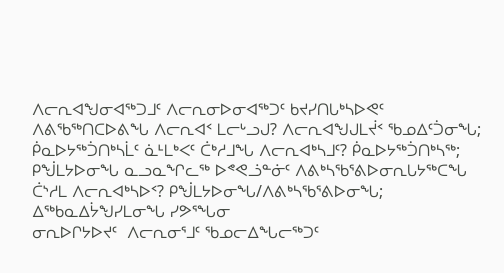ᐱᓕᕆᐊᖑᓂᐊᖅᑐᒧᑦ ᐱᓕᕆᓂᐅᓂᐊᖅᑐᑦ ᑲᔪᓯᑎᒐᒃᓴᐅᕙᑦ ᐱᕕᖃᖅᑎᑕᐅᕕᖓ ᐱᓕᕆᐊᑉ ᒪᓕᒡᓗᒍ? ᐱᓕᕆᐊᖑᒍᒪᔫᑉ ᖃᓄᐃᑦᑑᓂᖓ;
ᑮᓇᐅᔭᖅᑑᑎᒃᓴᒫᑦ ᓈᒻᒪᒃᐸᑦ ᑖᒃᓱᒧᖓ ᐱᓕᕆᐊᒃᓴᒧᑦ? ᑮᓇᐅᔭᖅᑑᑎᒃᓴᖅ;
ᑭᖒᒪᔭᐅᓂᖓ ᓇᓗᓇᖏᓚᖅ ᐅᕝᕙᓘᓐᓃᑦ ᐱᕕᒃᓴᖃᕐᕕᐅᓂᕆᒐᔭᖅᑕᖓ ᑖᔅᓱᒪ ᐱᓕᕆᐊᒃᓴᐅᑉ? ᑭᖒᒪᔭᐅᓂᖓ/ᐱᕕᒃᓴᖃᕐᕕᐅᓂᖓ; ᐃᖅᑲᓇᐃᔮᖑᓯᒪᓂᖓ ᓯᕗᕐᖓᓂ
ᓂᕆᐅᒋᔭᐅᔪᑦ  ᐱᓕᕆᓂᕐᒧᑦ ᖃᓄᓕᐃᖓᓕᖅᑐᑦ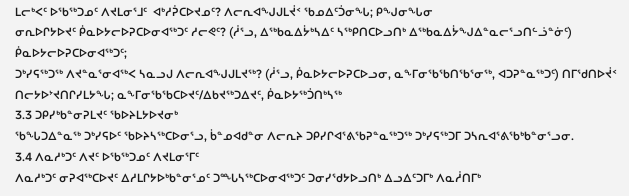ᒪᓕᒃᐸᑦ ᐅᖃᖅᑐᓄᑦ ᐱᔪᒪᓂᕐᒧᑦ  ᐊᒃᓱᕉᑕᐅᔪᓄᑦ? ᐱᓕᕆᐊᖑᒍᒪᔫᑉ ᖃᓄᐃᑦᑑᓂᖓ; ᑭᖑᓂᖓᓂ
ᓂᕆᐅᒋᔭᐅᔪᑦ ᑮᓇᐅᔭᓕᐅᕈᑕᐅᓂᐊᖅᑐᑦ ᓱᓕᕙᑦ? (ᓲᕐᓗ, ᐃᖅᑲᓇᐃᔮᒃᓴᐃᑦ ᓴᖅᑭᑎᑕᐅᓗᑎᒃ ᐃᖅᑲᓇᐃᔮᖑᐃᓐᓇᓕᕐᓗᑎᓪᓘᓐᓃᑦ) ᑮᓇᐅᔭᓕᐅᕈᑕᐅᓂᐊᖅᑐᑦ;
ᑐᒃᓯᕋᖅᑐᖅ ᐱᔪᓐᓇᕐᓂᐊᖅᐸ ᓴᓇᓗᒍ ᐱᓕᕆᐊᖑᒍᒪᔪᖅ? (ᓲᕐᓗ, ᑮᓇᐅᔭᓕᐅᕈᑕᐅᓗᓂ, ᓇᖕᒥᓂᖃᖃᑎᖃᕐᓂᖅ, ᐊᑐᕈᓐᓇᖅᑐᑦ) ᑎᒥᖁᑎᐅᔫᑉ ᑎᓕᔭᐅᔾᔪᑎᒋᓯᒪᔭᖓ; ᓇᖕᒥᓂᖃᖃᑕᐅᔪᑦ/ᐃᑲᔪᖅᑐᐃᔪᑦ, ᑮᓇᐅᔭᖅᑑᑎᒃᓴᖅ
3.3 ᑐᑭᓯᒃᑲᓐᓂᕈᒪᔪᑦ ᖃᐅᔨᒪᔭᐅᔪᓂᒃ
ᖃᖓᑐᐃᓐᓇᖅ ᑐᒃᓯᕋᐅᑦ ᖃᐅᔨᓴᖅᑕᐅᓂᕐᓗ, ᑳᓐᓄᐊᑯᓐᓂ ᐱᓕᕆᔨ ᑐᑭᓯᒋᐊᕐᕕᖃᕈᓐᓇᖅᑐᖅ ᑐᒃᓯᕋᖅᑐᒥ ᑐᓴᕆᐊᕐᕕᖃᒃᑲᓐᓂᕐᓗᓂ.
3.4 ᐱᓇᓱᒃᑐᑦ ᐱᔪᑦ ᐅᖃᖅᑐᓄᑦ ᐱᔪᒪᓂᕐᒥᑦ
ᐱᓇᓱᒃᑐᑦ ᓂᕈᐊᖅᑕᐅᔪᑦ ᐃᓱᒪᒋᔭᐅᒃᑲᓐᓂᕐᓄᑦ ᑐᙵᓴᖅᑕᐅᓂᐊᖅᑐᑦ ᑐᓂᓯᖁᔭᐅᓗᑎᒃ ᐃᓗᐃᑦᑐᒥᒃ ᐱᓇᓲᑎᒥᒃ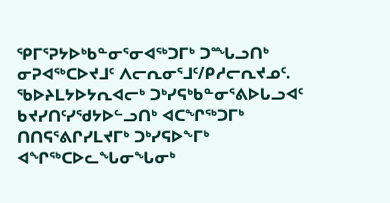ᕿᒥᕐᕈᔭᐅᒃᑲᓐᓂᕐᓂᐊᖅᑐᒥᒃ ᑐᙵᓗᑎᒃ ᓂᕈᐊᖅᑕᐅᔪᒧᑦ ᐱᓕᕆᓂᕐᒧᑦ/ᑭᓱᓕᕆᔪᓄᑦ. ᖃᐅᔨᒪᔭᐅᔭᕆᐊᓕᒃ ᑐᒃᓯᕋᒃᑲᓐᓂᕐᕕᐅᒐᓗᐊᑦ ᑲᔪᓯᑎᑦᓯᖁᔭᐅᓪᓗᑎᒃ ᐊᑕᖏᖅᑐᒥᒃ ᑎᑎᕋᕐᕕᒋᓯᒪᔪᒥᒃ ᑐᒃᓯᕋᐅᖕᒥᒃ ᐊᖏᖅᑕᐅᓚᖓᓂᖓᓂᒃ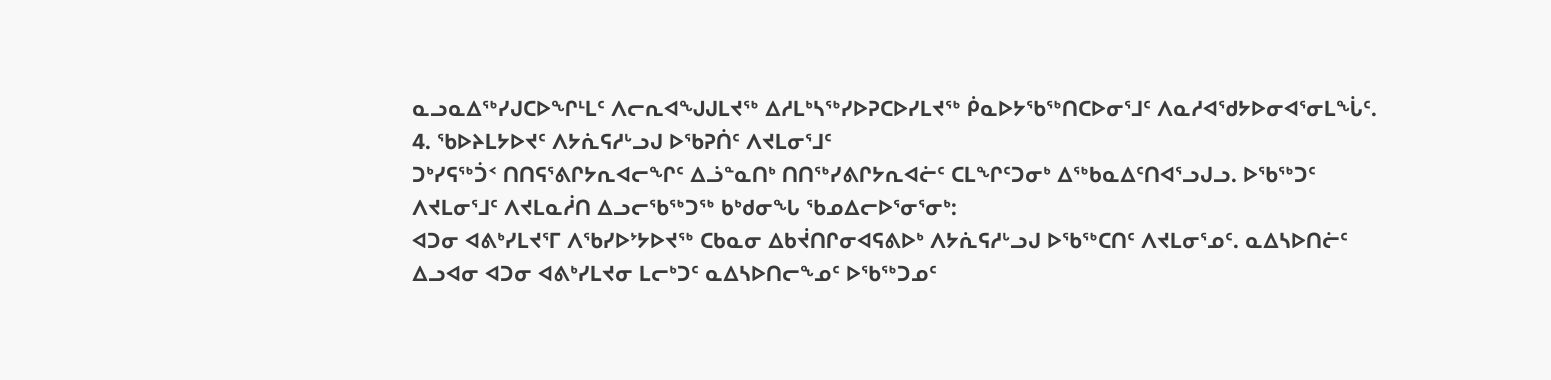ᓇᓗᓇᐃᖅᓯᒍᑕᐅᖏᒻᒪᑦ ᐱᓕᕆᐊᖑᒍᒪᔪᖅ ᐃᓱᒪᒃᓴᖅᓯᐅᕈᑕᐅᓯᒪᔪᖅ ᑮᓇᐅᔭᖃᖅᑎᑕᐅᓂᕐᒧᑦ ᐱᓇᓱᐊᖁᔭᐅᓂᐊᕐᓂᒪᖔᑦ.
4. ᖃᐅᔨᒪᔭᐅᔪᑦ ᐱᔭᕇᕋᓱᒡᓗᒍ ᐅᖃᕈᑏᑦ ᐱᔪᒪᓂᕐᒧᑦ
ᑐᒃᓯᕋᖅᑑᑉ ᑎᑎᕋᕐᕕᒋᔭᕆᐊᓕᖏᑦ ᐃᓘᓐᓇᑎᒃ ᑎᑎᖅᓯᕕᒋᔭᕆᐊᓖᑦ ᑕᒪᖏᑦᑐᓂᒃ ᐃᖅᑲᓇᐃᑦᑎᐊᕐᓗᒍᓗ. ᐅᖃᖅᑐᑦ ᐱᔪᒪᓂᕐᒧᑦ ᐱᔪᒪᓇᓲᑎ ᐃᓗᓕᖃᖅᑐᖅ ᑲᒃᑯᓂᖓ ᖃᓄᐃᓕᐅᕐᓂᕐᓂᒃ:
ᐊᑐᓂ ᐊᕕᒃᓯᒪᔪᕐᒥ ᐱᖃᓯᐅᔾᔭᐅᔪᖅ ᑕᑲᓇᓂ ᐃᑲᔫᑎᒋᓂᐊᕋᕕᐅᒃ ᐱᔭᕇᕋᓱᒡᓗᒍ ᐅᖃᖅᑕᑎᑦ ᐱᔪᒪᓂᕐᓄᑦ. ᓇᐃᓴᐅᑎᓖᑦ ᐃᓗᐊᓂ ᐊᑐᓂ ᐊᕕᒃᓯᒪᔪᓂ ᒪᓕᒃᑐᑦ ᓇᐃᓴᐅᑎᓕᖕᓄᑦ ᐅᖃᖅᑐᓄᑦ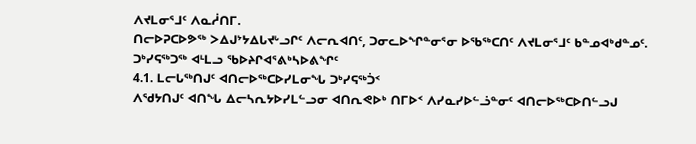ᐱᔪᒪᓂᕐᒧᑦ ᐱᓇᓲᑎᒥ.
ᑎᓕᐅᕈᑕᐅᕗᖅ ᐳᐃᒍᔾᔭᐃᒐᔪᒡᓗᒋᑦ ᐱᓕᕆᐊᑎᑦ, ᑐᓂᓚᐅᖏᓐᓂᕐᓂ ᐅᖃᖅᑕᑎᑦ ᐱᔪᒪᓂᕐᒧᑦ ᑲᓐᓄᐊᒃᑯᓐᓄᑦ.
ᑐᒃᓯᕋᖅᑐᖅ ᐊᒻᒪᓗ ᖃᐅᔨᒋᐊᕐᕕᒃᓴᐅᕕᖏᑦ
4.1. ᒪᓕᒐᖅᑎᒍᑦ ᐊᑎᓕᐅᖅᑕᐅᓯᒪᓂᖓ ᑐᒃᓯᕋᖅᑑᑉ
ᐱᖁᔭᑎᒍᑦ ᐊᑎᖓ ᐃᓕᓴᕆᔭᐅᓯᒪᓪᓗᓂ ᐊᑎᕆᕙᐅᒃ ᑎᒥᐅᑉ ᐱᓯᓇᓯᐅᓪᓘᓐᓂᑦ ᐊᑎᓕᐅᖅᑕᐅᑎᓪᓗᒍ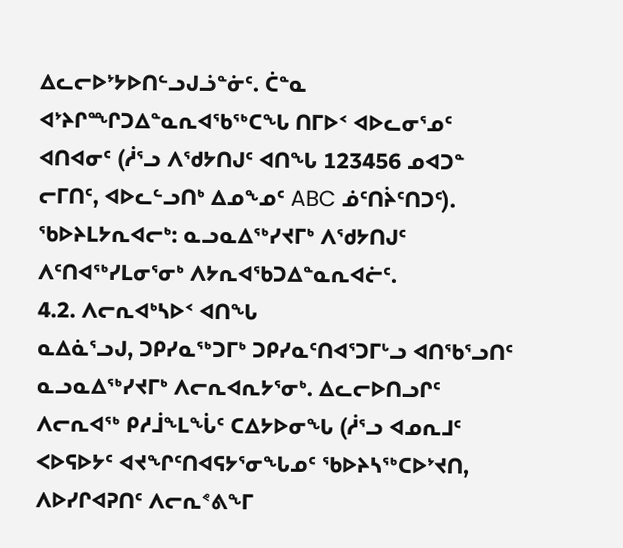ᐃᓚᓕᐅᔾᔭᐅᑎᓪᓗᒍᓘᓐᓃᑦ. ᑖᓐᓇ ᐊᔾᔨᒋᙱᑐᐃᓐᓇᕆᐊᖃᖅᑕᖓ ᑎᒥᐅᑉ ᐊᐅᓚᓂᕐᓄᑦ ᐊᑎᐊᓂᑦ (ᓲᕐᓗ ᐱᖁᔭᑎᒍᑦ ᐊᑎᖓ 123456 ᓄᐊᑐᓐ ᓕᒥᑎᑦ, ᐊᐅᓚᓪᓗᑎᒃ ᐃᓄᖕᓄᑦ ABC ᓅᑦᑎᔩᑦᑎᑐᑦ).
ᖃᐅᔨᒪᔭᕆᐊᓕᒃ: ᓇᓗᓇᐃᖅᓯᔪᒥᒃ ᐱᖁᔭᑎᒍᑦ ᐱᑦᑎᐊᖅᓯᒪᓂᕐᓂᒃ ᐱᔭᕆᐊᖃᑐᐃᓐᓇᕆᐊᓖᑦ.
4.2. ᐱᓕᕆᐊᒃᓴᐅᑉ ᐊᑎᖓ
ᓇᐃᓈᕐᓗᒍ, ᑐᑭᓯᓇᖅᑐᒥᒃ ᑐᑭᓯᓇᑦᑎᐊᕐᑐᒥᒡᓗ ᐊᑎᖃᕐᓗᑎᑦ ᓇᓗᓇᐃᖅᓯᔪᒥᒃ ᐱᓕᕆᐊᕆᔭᕐᓂᒃ. ᐃᓚᓕᐅᑎᓗᒋᑦ ᐱᓕᕆᐊᖅ ᑭᓱᒨᖕᒪᖔᑦ ᑕᐃᔭᐅᓂᖓ (ᓲᕐᓗ ᐊᓄᕆᒧᑦ ᐸᐅᕋᐅᔭᑦ ᐊᔪᖏᑦᑎᐊᕋᔭᕐᓂᖓᓄᑦ ᖃᐅᔨᓴᖅᑕᐅᔾᔪᑎ, ᐱᐅᓯᒋᐊᕈᑎᑦ ᐱᓕᕆᕝᕕᖕᒥ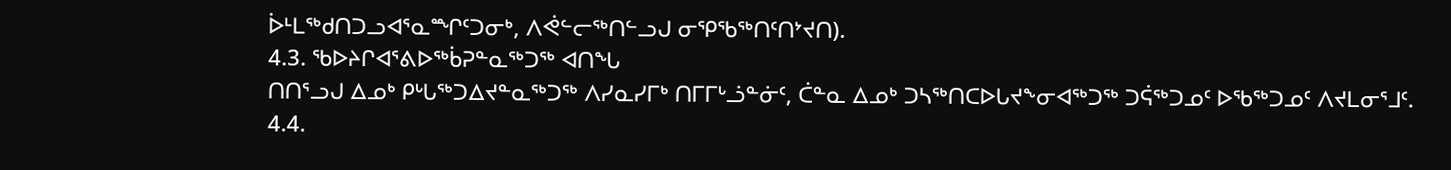ᐆᒻᒪᖅᑯᑎᑐᓗᐊᕐᓇᙱᑦᑐᓂᒃ, ᐱᕚᓪᓕᖅᑎᓪᓗᒍ ᓂᕿᖃᖅᑎᑦᑎᔾᔪᑎ).
4.3. ᖃᐅᔨᒋᐊᕐᕕᐅᖅᑳᕈᓐᓇᖅᑐᖅ ᐊᑎᖓ
ᑎᑎᕐᓗᒍ ᐃᓄᒃ ᑭᒡᒐᖅᑐᐃᔪᓐᓇᖅᑐᖅ ᐱᓯᓇᓯᒥᒃ ᑎᒥᒥᒡᓘᓐᓃᑦ, ᑖᓐᓇ ᐃᓄᒃ ᑐᓴᖅᑎᑕᐅᒐᔪᖕᓂᐊᖅᑐᖅ ᑐᕌᖅᑐᓄᑦ ᐅᖃᖅᑐᓄᑦ ᐱᔪᒪᓂᕐᒧᑦ.
4.4.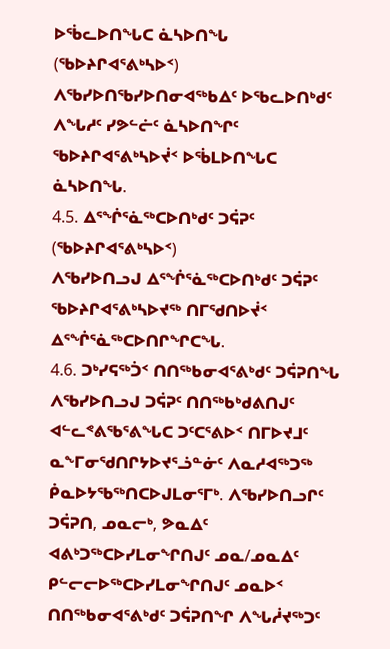ᐅᖄᓚᐅᑎᖓᑕ ᓈᓴᐅᑎᖓ (ᖃᐅᔨᒋᐊᕐᕕᒃᓴᐅᑉ)
ᐱᖃᓯᐅᑎᖃᓯᐅᑎᓂᐊᖅᑲᐃᑦ ᐅᖃᓚᐅᑎᒃᑯᑦ ᐱᖓᓱᑦ ᓯᕗᓪᓖᑦ ᓈᓴᐅᑎᖏᑦ ᖃᐅᔨᒋᐊᕐᕕᒃᓴᐅᔫᑉ ᐅᖄᒪᐅᑎᖓᑕ ᓈᓴᐅᑎᖓ.
4.5. ᐃᕐᖐᕐᓈᖅᑕᐅᑎᒃᑯᑦ ᑐᕌᕈᑦ (ᖃᐅᔨᒋᐊᕐᕕᒃᓴᐅᑉ)
ᐱᖃᓯᐅᑎᓗᒍ ᐃᕐᖐᕐᓈᖅᑕᐅᑎᒃᑯᑦ ᑐᕌᕈᑦ ᖃᐅᔨᒋᐊᕐᕕᒃᓴᐅᔪᖅ ᑎᒥᖁᑎᐅᔫᑉ ᐃᕐᖐᕐᓈᖅᑕᐅᑎᒋᖏᑕᖓ.
4.6. ᑐᒃᓯᕋᖅᑑᑉ ᑎᑎᖅᑲᓂᐊᕐᕕᒃᑯᑦ ᑐᕌᕈᑎᖓ
ᐱᖃᓯᐅᑎᓗᒍ ᑐᕌᕈᑦ ᑎᑎᖅᑲᒃᑯᕕᑎᒍᑦ ᐊᓪᓚᕝᕕᖃᕐᕕᖓᑕ ᑐᑦᑕᕐᕕᐅᑉ ᑎᒥᐅᔪᒧᑦ ᓇᖕᒥᓂᖁᑎᒋᔭᐅᔪᕐᓘᓐᓃᑦ ᐱᓇᓱᐊᖅᑐᖅ ᑮᓇᐅᔭᖃᖅᑎᑕᐅᒍᒪᓂᕐᒥᒃ. ᐱᖃᓯᐅᑎᓗᒋᑦ ᑐᕌᕈᑎ, ᓄᓇᓕᒃ, ᕗᓇᐃᑦ ᐊᕕᒃᑐᖅᑕᐅᓯᒪᓂᖏᑎᒍᑦ ᓄᓇ/ᓄᓇᐃᑦ ᑭᓪᓕᓕᐅᖅᑕᐅᓯᒪᓂᖏᑎᒍᑦ ᓄᓇᐅᑉ ᑎᑎᖅᑲᓂᐊᕐᕕᒃᑯᑦ ᑐᕌᕈᑎᖏ ᐱᖓᓲᔪᖅᑐᑦ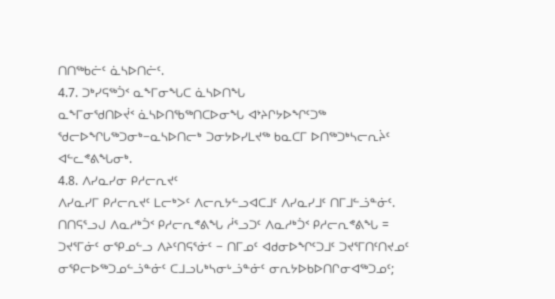ᑎᑎᖅᑲᓖᑦ ᓈᓴᐅᑎᓖᑦ.
4.7. ᑐᒃᓯᕋᖅᑑᑉ ᓇᖕᒥᓂᖓᑕ ᓈᓴᐅᑎᖓ
ᓇᖕᒥᓂᖁᑎᐅᔫᑉ ᓈᓴᐅᑎᖃᖅᑎᑕᐅᓂᖓ ᐊᔾᔨᒋᔭᐅᖏᑦᑐᖅ ᖁᓕᐅᖏᒐᖅᑐᓂᒃ−ᓇᓴᐅᑎᓕᒃ ᑐᓂᔭᐅᓯᒪᔪᖅ ᑲᓇᑕᒥ ᐅᑎᖅᑐᒃᓴᓕᕆᔩᑦ ᐊᓪᓚᕝᕕᖓᓂᒃ.
4.8. ᐱᓯᓇᓯᓂ ᑭᓱᓕᕆᔪᑦ
ᐱᓯᓇᓯᒥ ᑭᓱᓕᕆᔪᑦ ᒪᓕᒃᐳᑦ ᐱᓕᕆᔭᓪᓗᐊᑕᒧᑦ ᐱᓯᓇᓯᒧᑦ ᑎᒥᒧᓪᓘᓐᓃᑦ. ᑎᑎᕋᕐᓗᒍ ᐱᓇᓱᒃᑑᑉ ᑭᓱᓕᕆᕝᕕᖓ ᓲᕐᓗᑐᑦ ᐱᓇᓱᒃᑑᑉ ᑭᓱᓕᕆᕝᕕᖓ = ᑐᔪᕐᒥᓃᑦ ᓂᕿᓄᓪᓗ ᐱᔨᑦᑎᕋᕐᓃᑦ − ᑎᒥᓄᑦ ᐊᑯᓂᐅᖏᑦᑐᒧᑦ ᑐᔪᕐᒥᑎᑦᑎᔪᓄᑦ ᓂᕿᓕᐅᖅᑐᓄᓪᓘᓐᓃᑦ ᑕᒧᓗᒐᒃᓴᓂᒡᓘᓐᓃᑦ ᓂᕆᔭᐅᑲᐅᑎᒋᓂᐊᖅᑐᓄᑦ;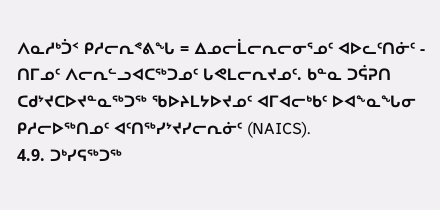ᐱᓇᓱᒃᑑᑉ ᑭᓱᓕᕆᕝᕕᖓ = ᐃᓄᓕᒫᓕᕆᓕᓂᕐᓄᑦ ᐊᐅᓚᑦᑎᓃᑦ - ᑎᒥᓄᑦ ᐱᓕᕆᓪᓗᐊᑕᖅᑐᓄᑦ ᒐᕙᒪᓕᕆᔪᓄᑦ. ᑲᓐᓇ ᑐᕌᕈᑎ ᑕᑯᔾᔪᑕᐅᔪᓐᓇᖅᑐᖅ ᖃᐅᔨᒪᔭᐅᔪᓄᑦ ᐊᒥᐊᓕᒃᑲᑦ ᐅᐊᖕᓇᖓᓂ ᑭᓱᓕᐅᖅᑎᓄᑦ ᐊᑦᑎᖅᓯᔾᔪᓯᓕᕆᓃᑦ (NAICS).
4.9. ᑐᒃᓯᕋᖅᑐᖅ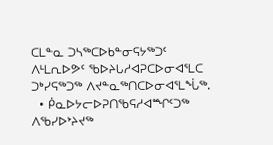ᑕᒪᓐᓇ ᑐᓴᖅᑕᐅᑲᓐᓂᕋᔭᖅᑐᑦ ᐱᒻᒪᕆᐅᕗᑦ ᖃᐅᔨᒐᓱᐊᕈᑕᐅᓂᐊᕐᒪᑕ ᑐᒃᓯᕋᖅᑐᖅ ᐱᔪᓐᓇᖅᑎᑕᐅᓂᐊᕐᒪᖔᖅ.
  • ᑮᓇᐅᔭᓕᐅᕈᑎᖃᕋᓱᐊᙱᑦᑐᖅ ᐱᖃᓯᐅᔾᔨᔪᖅ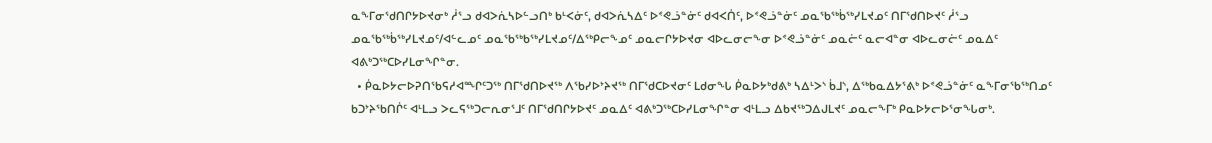ᓇᖕᒥᓂᖁᑎᒋᔭᐅᔪᓂᒃ ᓲᕐᓗ ᑯᐊᐳᕇᓴᐅᓪᓗᑎᒃ ᑲᒻᐸᓃᑦ, ᑯᐊᐳᕇᓴᐃᑦ ᐅᕝᕙᓘᓐᓃᑦ ᑯᐊᐸᑏᑦ, ᐅᕝᕙᓘᓐᓃᑦ ᓄᓇᖃᖅᑳᖅᓯᒪᔪᓄᑦ ᑎᒥᖁᑎᐅᔪᑦ ᓲᕐᓗ ᓄᓇᖃᖅᑳᖅᓯᒪᔪᓄᑦ/ᐊᓪᓚᓄᑦ ᓄᓇᖃᖅᑲᖅᓯᒪᔪᓄᑦ/ᐃᖅᑭᓕᖕᓄᑦ ᓄᓇᓕᒋᔭᐅᔪᓂ ᐊᐅᓚᓂᓕᖕᓂ ᐅᕝᕙᓘᓐᓃᑦ ᓄᓇᓖᑦ ᓇᓕᐊᓐᓂ ᐊᐅᓚᓂᓖᑦ ᓄᓇᐃᑦ ᐊᕕᒃᑐᖅᑕᐅᓯᒪᓂᖏᓐᓂ.
  • ᑮᓇᐅᔭᓕᐅᕈᑎᖃᕋᓱᐊᙱᑦᑐᖅ ᑎᒥᖁᑎᐅᔪᖅ ᐱᖃᓯᐅᔾᔨᔪᖅ ᑎᒥᖁᑕᐅᔪᓂᑦ ᒪᑯᓂᖓ ᑮᓇᐅᔭᒃᑯᕕᒃ ᓴᐃᒻᐳᔅ ᑳᒧᔅ, ᐃᖅᑲᓇᐃᔭᕐᕕᒃ ᐅᕝᕙᓘᓐᓃᑦ ᓇᖕᒥᓂᖃᖅᑎᓄᑦ ᑲᑐᔾᔨᖃᑎᒌᑦ ᐊᒻᒪᓗ ᐳᓚᕋᖅᑐᓕᕆᓂᕐᒧᑦ ᑎᒥᖁᑎᒋᔭᐅᔪᑦ ᓄᓇᐃᑦ ᐊᕕᒃᑐᖅᑕᐅᓯᒪᓂᖏᓐᓂ ᐊᒻᒪᓗ ᐃᑲᔪᖅᑐᐃᒍᒪᔪᑦ ᓄᓇᓕᖕᒥᒃ ᑭᓇᐅᔭᓕᐅᕐᓂᖓᓂᒃ.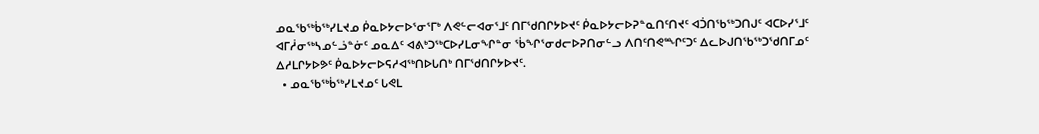ᓄᓇᖃᖅᑳᖅᓯᒪᔪᓄ ᑮᓇᐅᔭᓕᐅᕐᓂᕐᒥᒃ ᐱᕙᓪᓕᐊᓂᕐᒧᑦ ᑎᒥᖁᑎᒋᔭᐅᔪᑦ ᑮᓇᐅᔭᓕᐅᕈᓐᓇᑎᑦᑎᔪᑦ ᐊᑑᑎᖃᖅᑐᑎᒍᑦ ᐊᑕᐅᓯᕐᒧᑦ ᐊᒥᓲᓂᖅᓴᓄᓪᓘᓐᓃᑦ ᓄᓇᐃᑦ ᐊᕕᒃᑐᖅᑕᐅᓯᒪᓂᖏᓐᓂ ᖄᖏᕐᓂᑯᓕᐅᕈᑎᓂᓪᓗ ᐱᑎᑦᑎᕙᙱᑦᑐᑦ ᐃᓚᐅᒍᑎᖃᖅᑐᖁᑎᒥᓄᑦ ᐃᓱᒪᒋᔭᐅᕗᑦ ᑮᓇᐅᔭᓕᐅᕋᓱᐊᖅᑎᐅᒐᑎᒃ ᑎᒥᖁᑎᒋᔭᐅᔪᑦ.
  • ᓄᓇᖃᖅᑳᖅᓯᒪᔪᓄᑦ ᒐᕙᒪ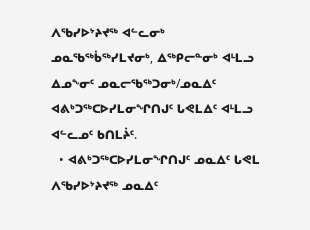ᐱᖃᓯᐅᔾᔨᔪᖅ ᐊᓪᓚᓂᒃ ᓄᓇᖃᖅᑳᖅᓯᒪᔪᓂᒃ, ᐃᖅᑭᓕᓐᓂᒃ ᐊᒻᒪᓗ ᐃᓄᖕᓂᑦ ᓄᓇᓕᖃᖅᑐᓂᒃ/ᓄᓇᐃᑦ ᐊᕕᒃᑐᖅᑕᐅᓯᒪᓂᖏᑎᒍᑦ ᒐᕙᒪᐃᑦ ᐊᒻᒪᓗ ᐊᓪᓚᓄᑦ ᑲᑎᒪᔩᑦ.
  • ᐊᕕᒃᑐᖅᑕᐅᓯᒪᓂᖏᑎᒍᑦ ᓄᓇᐃᑦ ᒐᕙᒪ ᐱᖃᓯᐅᔾᔨᔪᖅ ᓄᓇᐃᑦ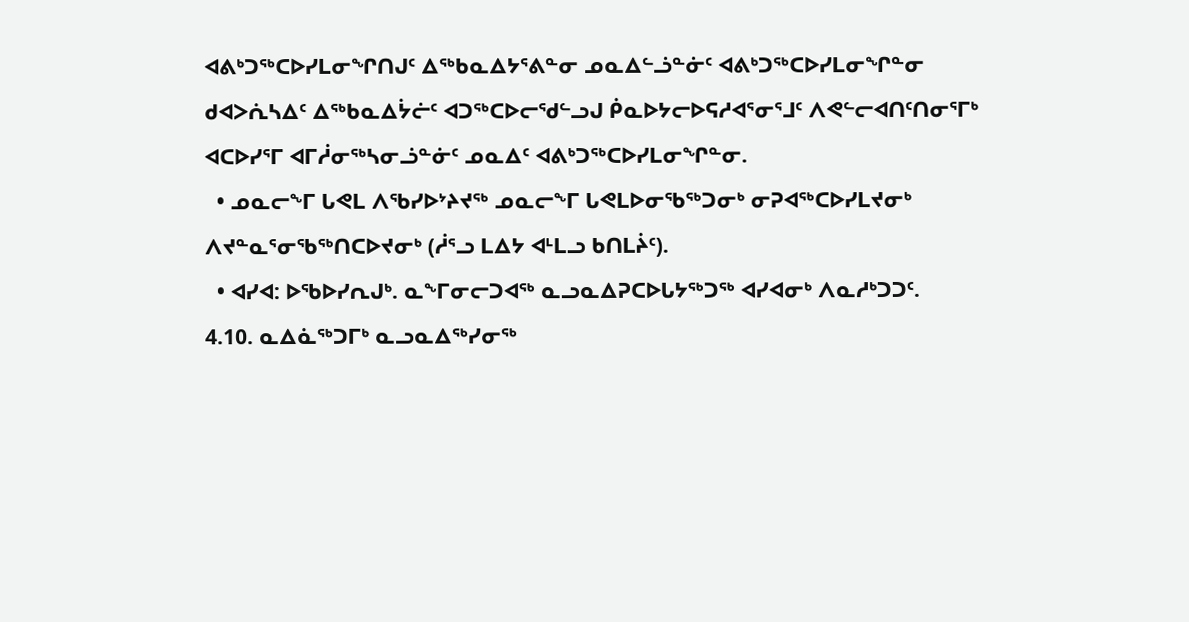ᐊᕕᒃᑐᖅᑕᐅᓯᒪᓂᖏᑎᒍᑦ ᐃᖅᑲᓇᐃᔭᕐᕕᓐᓂ ᓄᓇᐃᓪᓘᓐᓃᑦ ᐊᕕᒃᑐᖅᑕᐅᓯᒪᓂᖏᓐᓂ ᑯᐊᐳᕇᓴᐃᑦ ᐃᖅᑲᓇᐃᔮᓖᑦ ᐊᑐᖅᑕᐅᓕᖁᓪᓗᒍ ᑮᓇᐅᔭᓕᐅᕋᓱᐊᕐᓂᕐᒧᑦ ᐱᕙᓪᓕᐊᑎᑦᑎᓂᕐᒥᒃ ᐊᑕᐅᓯᕐᒥ ᐊᒥᓲᓂᖅᓴᓂᓘᓐᓃᑦ ᓄᓇᐃᑦ ᐊᕕᒃᑐᖅᑕᐅᓯᒪᓂᖏᓐᓂ.
  • ᓄᓇᓕᖕᒥ ᒐᕙᒪ ᐱᖃᓯᐅᔾᔨᔪᖅ ᓄᓇᓕᖕᒥ ᒐᕙᒪᐅᓂᖃᖅᑐᓂᒃ ᓂᕈᐊᖅᑕᐅᓯᒪᔪᓂᒃ ᐱᔪᓐᓇᕐᓂᖃᖅᑎᑕᐅᔪᓂᒃ (ᓲᕐᓗ ᒪᐃᔭ ᐊᒻᒪᓗ ᑲᑎᒪᔩᑦ).
  • ᐊᓯᐊ: ᐅᖃᐅᓯᕆᒍᒃ. ᓇᖕᒥᓂᓕᑐᐊᖅ ᓇᓗᓇᐃᕈᑕᐅᒐᔭᖅᑐᖅ ᐊᓯᐊᓂᒃ ᐱᓇᓱᒃᑐᑐᑦ.
4.10. ᓇᐃᓈᖅᑐᒥᒃ ᓇᓗᓇᐃᖅᓯᓂᖅ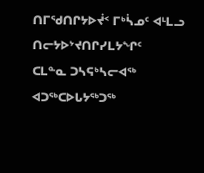ᑎᒥᖁᑎᒋᔭᐅᔫᑉ ᒥᒃᓵᓄᑦ ᐊᒻᒪᓗ ᑎᓕᔭᐅᔾᔪᑎᒋᓯᒪᔭᖏᑦ
ᑕᒪᓐᓇ ᑐᓴᕋᒃᓴᓕᐊᖅ ᐊᑐᖅᑕᐅᒐᔭᖅᑐᖅ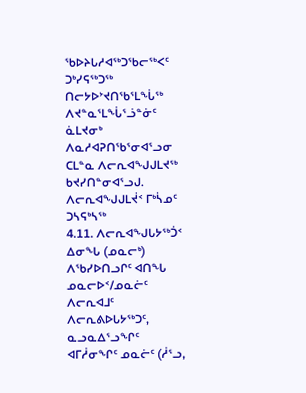ᖃᐅᔨᒐᓱᐊᖅᑐᖃᓕᖅᐸᑦ ᑐᒃᓯᕋᖅᑐᖅ ᑎᓕᔭᐅᔾᔪᑎᖃᕐᒪᖔᖅ ᐱᔪᓐᓇᕐᒪᖔᕐᓘᓐᓃᑦ ᓈᒪᔪᓂᒃ ᐱᓇᓱᐊᕈᑎᖃᕐᓂᐊᕐᓗᓂ ᑕᒪᓐᓇ ᐱᓕᕆᐊᖑᒍᒪᔪᖅ ᑲᔪᓯᑎᓐᓂᐊᕐᓗᒍ.
ᐱᓕᕆᐊᖑᒍᒪᔫᑉ ᒥᒃᓵᓄᑦ ᑐᓴᕋᒃᓴᖅ
4.11. ᐱᓕᕆᐊᖑᒐᔭᖅᑑᑉ ᐃᓂᖓ (ᓄᓇᓕᒃ)
ᐱᖃᓯᐅᑎᓗᒋᑦ ᐊᑎᖓ ᓄᓇᓕᐅᑉ/ᓄᓇᓖᑦ ᐱᓕᕆᐊᒧᑦ ᐱᓕᕆᕕᐅᒐᔭᖅᑐᑦ, ᓇᓗᓇᐃᕐᓗᖏᑦ ᐊᒥᓲᓂᖏᑦ ᓄᓇᓖᑦ (ᓲᕐᓗ,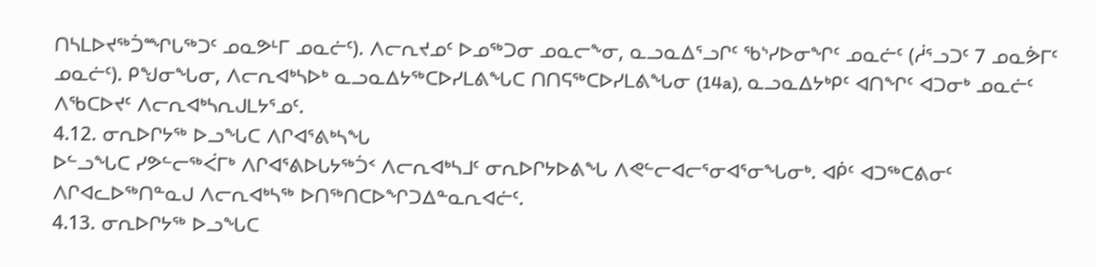ᑎᓴᒪᐅᔪᖅᑑᙱᒐᖅᑐᑦ ᓄᓇᕗᒻᒥ ᓄᓇᓖᑦ). ᐱᓕᕆᔪᓄᑦ ᐅᓄᖅᑐᓂ ᓄᓇᓕᖕᓂ, ᓇᓗᓇᐃᕐᓗᒋᑦ ᖃᔅᓯᐅᓂᖏᑦ ᓄᓇᓖᑦ (ᓲᕐᓗᑐᑦ 7 ᓄᓇᕘᒥᑦ ᓄᓇᓖᑦ). ᑭᖑᓂᖓᓂ, ᐱᓕᕆᐊᒃᓴᐅᒃ ᓇᓗᓇᐃᔭᖅᑕᐅᓯᒪᕕᖓᑕ ᑎᑎᕋᖅᑕᐅᓯᒪᕕᖓᓂ (14a), ᓇᓗᓇᐃᔭᒃᑭᑦ ᐊᑎᖏᑦ ᐊᑐᓂᒃ ᓄᓇᓖᑦ ᐱᖃᑕᐅᔪᑦ ᐱᓕᕆᐊᒃᓴᕆᒍᒪᔭᕐᓄᑦ.
4.12. ᓂᕆᐅᒋᔭᖅ ᐅᓗᖓᑕ ᐱᒋᐊᕐᕕᒃᓴᖓ
ᐅᓪᓗᖓᑕ ᓯᕗᓪᓕᖅᐹᒥᒃ ᐱᒋᐊᕐᕕᐅᒐᔭᖅᑑᑉ ᐱᓕᕆᐊᒃᓴᒧᑦ ᓂᕆᐅᒋᔭᐅᕕᖓ ᐱᕙᓪᓕᐊᓕᕐᓂᐊᕐᓂᖓᓂᒃ. ᐊᑮᑦ ᐊᑐᖅᑕᕕᓂᑦ ᐱᒋᐊᓚᐅᖅᑎᓐᓇᒍ ᐱᓕᕆᐊᒃᓴᖅ ᐅᑎᖅᑎᑕᐅᖏᑐᐃᓐᓇᕆᐊᓖᑦ.
4.13. ᓂᕆᐅᒋᔭᖅ ᐅᓗᖓᑕ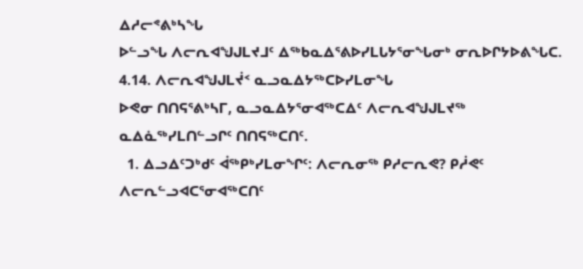ᐃᓱᓕᕝᕕᒃᓴᖓ
ᐅᓪᓗᖓ ᐱᓕᕆᐊᖑᒍᒪᔪᒧᑦ ᐃᖅᑲᓇᐃᕐᕕᐅᓯᒪᒐᔭᕐᓂᖓᓂᒃ ᓂᕆᐅᒋᔭᐅᕕᖓᑕ.
4.14. ᐱᓕᕆᐊᖑᒍᒪᔫᑉ ᓇᓗᓇᐃᔭᖅᑕᐅᓯᒪᓂᖓ
ᐅᕙᓂ ᑎᑎᕋᕐᕕᒃᓴᒥ, ᓇᓗᓇᐃᔭᕐᓂᐊᖅᑕᐃᑦ ᐱᓕᕆᐊᖑᒍᒪᔪᖅ ᓇᐃᓈᖅᓯᒪᑎᓪᓗᒋᑦ ᑎᑎᕋᖅᑕᑎᑦ.
  1. ᐃᓗᐃᑦᑐᒃᑯᑦ ᐋᖅᑭᒃᓯᒪᓂᖏᑦ: ᐱᓕᕆᓂᖅ ᑭᓱᓕᕆᕙ? ᑭᓲᕙᑦ ᐱᓕᕆᓪᓗᐊᑕᕐᓂᐊᖅᑕᑎᑦ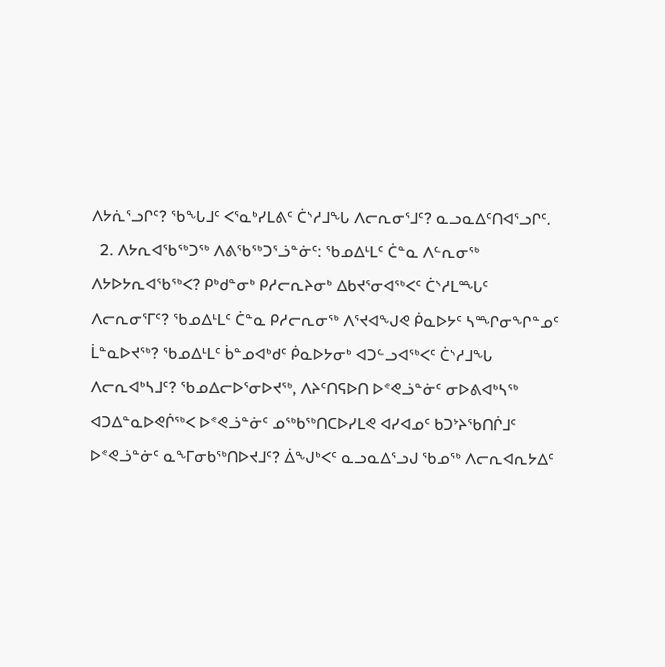ᐱᔭᕇᕐᓗᒋᑦ? ᖃᖓᒧᑦ ᐸᕐᓇᒃᓯᒪᕕᑦ ᑖᔅᓱᒧᖓ ᐱᓕᕆᓂᕐᒧᑦ? ᓇᓗᓇᐃᑦᑎᐊᕐᓗᒋᑦ.
  2. ᐱᔭᕆᐊᖃᖅᑐᖅ ᐱᕕᖃᖅᑐᕐᓘᓐᓃᑦ: ᖃᓄᐃᒻᒪᑦ ᑖᓐᓇ ᐱᓪᕆᓂᖅ ᐱᔭᐅᔭᕆᐊᖃᖅᐸ? ᑭᒃᑯᓐᓂᒃ ᑭᓱᓕᕆᔨᓂᒃ ᐃᑲᔪᕐᓂᐊᖅᐸᑦ ᑖᔅᓱᒪᙵᑦ ᐱᓕᕆᓂᕐᒥᑦ? ᖃᓄᐃᒻᒪᑦ ᑖᓐᓇ ᑭᓱᓕᕆᓂᖅ ᐱᕐᔪᐊᖑᕙ ᑮᓇᐅᔭᑦ ᓴᙱᓂᖏᓐᓄᑦ ᒫᓐᓇᐅᔪᖅ? ᖃᓄᐃᒻᒪᑦ ᑳᓐᓄᐊᒃᑯᑦ ᑮᓇᐅᔭᓂᒃ ᐊᑐᓪᓗᐊᖅᐸᑦ ᑖᔅᓱᒧᖓ ᐱᓕᕆᐊᒃᓴᒧᑦ? ᖃᓄᐃᓕᐅᕐᓂᐅᔪᖅ, ᐱᔨᑦᑎᕋᐅᑎ ᐅᕝᕙᓘᓐᓃᑦ ᓂᐅᕕᐊᒃᓴᖅ ᐊᑐᐃᓐᓇᐅᕙᒌᖅᐸ ᐅᕝᕙᓘᓐᓃᑦ ᓄᖅᑲᖅᑎᑕᐅᓯᒪᕙ ᐊᓯᐊᓄᑦ ᑲᑐᔾᔨᖃᑎᒌᒧᑦ ᐅᕝᕙᓘᓐᓃᑦ ᓇᖕᒥᓂᑲᖅᑎᐅᔪᒧᑦ? ᐄᖑᒃᐸᑦ ᓇᓗᓇᐃᕐᓗᒍ ᖃᓄᖅ ᐱᓕᕆᐊᕆᔭᐃᑦ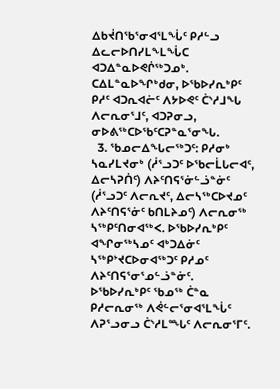ᐃᑲᔫᑎᖃᕐᓂᐊᕐᒪᖔᑦ ᑭᓱᓪᓗ ᐃᓚᓕᐅᑎᓯᒪᖕᒪᖔᑕ ᐊᑐᐃᓐᓇᐅᕙᒌᖅᑐᓄᒃ. ᑕᐃᒪᓐᓇᐅᖏᒃᑯᓂ, ᐅᖃᐅᓯᕆᒃᑭᑦ ᑭᓱᑦ ᐊᑐᕆᐊᓖᑦ ᐱᔭᐅᕙᑦ ᑖᔅᓱᒧᖓ ᐱᓕᕆᓂᕐᒧᑦ, ᐊᑐᕈᓂᓗ, ᓂᐅᕕᖅᑕᐅᖃᑦᑕᕈᓐᓇᕐᓂᖓ.
  3. ᖃᓄᓕᐃᖓᓕᖅᑐᑦ: ᑭᓱᓂᒃ ᓴᓇᓯᒪᔪᓂᒃ (ᓲᕐᓗᑐᑦ ᐅᖃᓕᒫᒐᓕᐊᑦ, ᐃᓕᓴᕈᑏᑦ) ᐱᔨᑦᑎᕋᕐᓃᓪᓘᓐᓃᑦ (ᓲᕐᓗᑐᑦ ᐱᓕᕆᔪᑦ, ᐃᓕᓴᖅᑕᐅᔪᓄᑦ ᐱᔨᑦᑎᕋᕐᓃᑦ ᑲᑎᒪᔨᓄᑦ) ᐱᓕᕆᓂᖅ ᓴᖅᑭᑦᑎᓂᐊᖅᐸ. ᐅᖃᐅᓯᕆᒃᑭᑦ ᐊᖏᓂᖅᓴᓄᑦ ᐊᒃᑐᐃᓃᑦ ᓴᖅᑭᔾᔪᑕᐅᓂᐊᖅᑐᑦ ᑭᓱᓄᑦ ᐱᔨᑦᑎᕋᕐᓂᕐᓄᓪᓘᓐᓃᑦ. ᐅᖃᐅᓯᕆᒃᑭᑦ ᖃᓄᖅ ᑖᓐᓇ ᑭᓱᓕᕆᓂᖅ ᐱᕚᓪᓕᕐᓂᐊᕐᒪᖔᑦ ᐱᕈᕐᓗᓂᓗ ᑖᔅᓱᒪᙵᑦ ᐱᓕᕆᓂᕐᒥᑦ.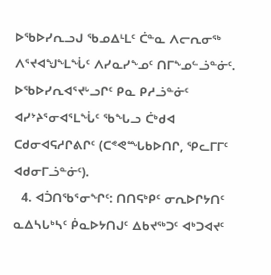ᐅᖃᐅᓯᕆᓗᒍ ᖃᓄᐃᒻᒪᑦ ᑖᓐᓇ ᐱᓕᕆᓂᖅ ᐱᕐᔪᐊᖑᖕᒪᖔᑦ ᐱᓯᓇᓯᖕᓄᑦ ᑎᒥᖕᓄᓪᓘᓐᓃᑦ. ᐅᖃᐅᓯᕆᐊᕐᔪᒡᓗᒋᑦ ᑭᓇ ᑭᓱᓘᓐᓃᑦ ᐊᓯᔾᔨᕐᓂᐊᕐᒪᖔᑦ ᖃᖓᓗ ᑖᒃᑯᐊ ᑕᑯᓂᐊᕋᓱᒋᕕᒋᑦ (ᑕᕝᕙᙵᑲᐅᑎᒋ, ᕿᓚᒥᒥᑦ ᐊᑯᓂᒥᓘᓐᓃᑦ).
  4. ᐊᑑᑎᖃᕐᓂᖏᑦ: ᑎᑎᕋᒃᑭᑦ ᓂᕆᐅᒋᔭᑎᑦ ᓇᐃᓴᒐᒃᓴᑦ ᑮᓇᐅᔭᑎᒍᑦ ᐃᑲᔪᖅᑐᑦ ᐊᒃᑐᐊᔪᑦ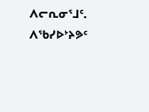ᐱᓕᕆᓂᕐᒧᑦ. ᐱᖃᓯᐅᔾᔨᕗᑦ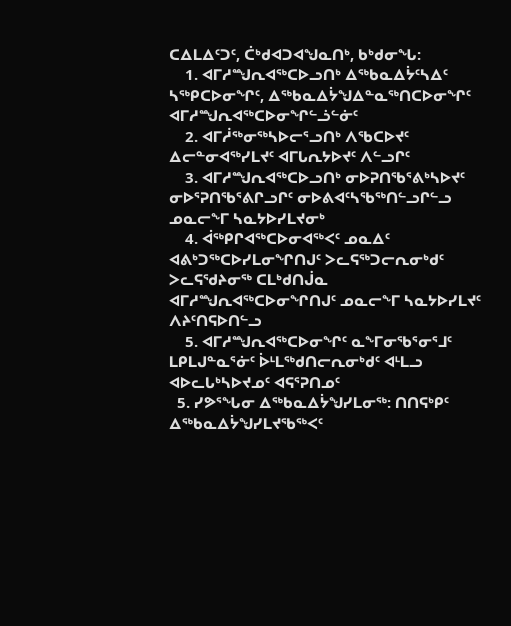ᑕᐃᒪᐃᑦᑐᑦ, ᑖᒃᑯᐊᑐᐊᖑᓇᑎᒃ, ᑲᒃᑯᓂᖓ:
    1. ᐊᒥᓱᙳᕆᐊᖅᑕᐅᓗᑎᒃ ᐃᖅᑲᓇᐃᔮᑦᓴᐃᑦ ᓴᖅᑭᑕᐅᓂᖏᑦ, ᐃᖅᑲᓇᐃᔮᖑᐃᓐᓇᖅᑎᑕᐅᓂᖏᑦ ᐊᒥᓱᙳᕆᐊᖅᑕᐅᓂᖏᓪᓘᓪᓃᑦ
    2. ᐊᒥᓲᖅᓂᖅᓴᐅᓕᕐᓗᑎᒃ ᐱᖃᑕᐅᔪᑦ ᐃᓕᓐᓂᐊᖅᓯᒪᔪᑦ ᐊᒥᒐᕆᔭᐅᔪᑦ ᐱᓪᓗᒋᑦ
    3. ᐊᒥᓱᙳᕆᐊᖅᑕᐅᓗᑎᒃ ᓂᐅᕈᑎᖃᕐᕕᒃᓴᐅᔪᑦ ᓂᐅᕐᕈᑎᖃᕐᕕᒋᓗᒋᑦ ᓂᐅᕕᐊᑦᓴᖃᖅᑎᓪᓗᒋᓪᓗ ᓄᓇᓕᖕᒥ ᓴᓇᔭᐅᓯᒪᔪᓂᒃ
    4. ᐋᖅᑭᒋᐊᖅᑕᐅᓂᐊᖅᐸᑦ ᓄᓇᐃᑦ ᐊᕕᒃᑐᖅᑕᐅᓯᒪᓂᖏᑎᒍᑦ ᐳᓚᕋᖅᑐᓕᕆᓂᒃᑯᑦ ᐳᓚᕋᖁᔨᓂᖅ ᑕᒪᒃᑯᑎᒎᓇ ᐊᒥᓱᙳᕆᐊᖅᑕᐅᓂᖏᑎᒍᑦ ᓄᓇᓕᖕᒥ ᓴᓇᔭᐅᓯᒪᔪᑦ ᐱᔨᑦᑎᕋᐅᑎᓪᓗ
    5. ᐊᒥᓱᙳᕆᐊᖅᑕᐅᓂᖏᑦ ᓇᖕᒥᓂᖃᕐᓂᕐᒧᑦ ᒪᑭᒪᒍᓐᓇᕐᓃᑦ ᐆᒻᒪᖅᑯᑎᓕᕆᓂᒃᑯᑦ ᐊᒻᒪᓗ ᐊᐅᓚᒐᒃᓴᐅᔪᓄᑦ ᐊᕋᕐᕈᑎᓄᑦ
  5. ᓯᕗᕐᖓᓂ ᐃᖅᑲᓇᐃᔮᖑᓯᒪᓂᖅ: ᑎᑎᕋᒃᑭᑦ ᐃᖅᑲᓇᐃᔮᖑᓯᒪᔪᖃᖅᐸᑦ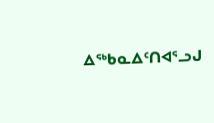ᐃᖅᑲᓇᐃᑦᑎᐊᕐᓗᒍ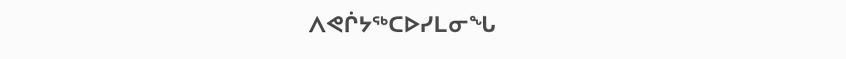ᐱᕙᒌᔭᖅᑕᐅᓯᒪᓂᖓ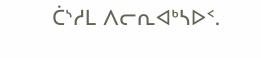ᑖᔅᓱᒪ ᐱᓕᕆᐊᒃᓴᐅᑉ.